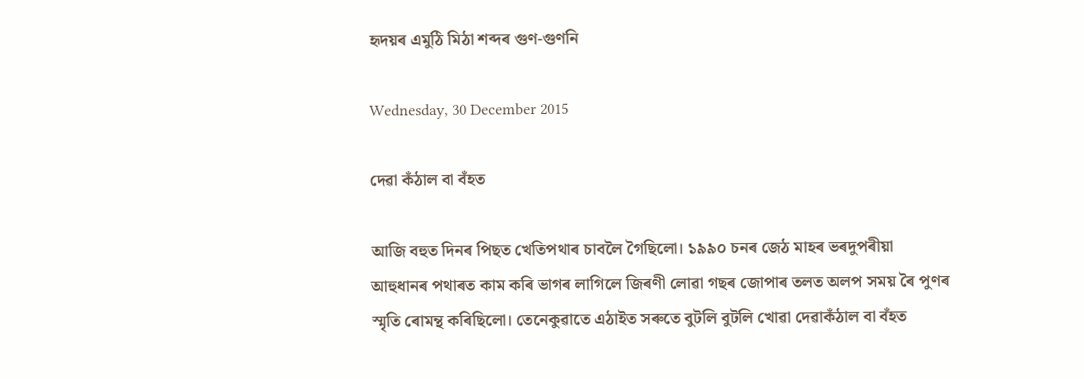হৃদয়ৰ এমুঠি মিঠা শব্দৰ গুণ-গুণনি

Wednesday, 30 December 2015

দেৱা কঁঠাল বা বঁহত

আজি বহুত দিনৰ পিছত খেতিপথাৰ চাবলৈ গৈছিলো। ১৯৯০ চনৰ জেঠ মাহৰ ভৰদুপৰীয়া আহুধানৰ পথাৰত কাম কৰি ভাগৰ লাগিলে জিৰণী লোৱা গছৰ জোপাৰ তলত অলপ সময় ৰৈ পুণৰ স্মৃতি ৰোমন্থ কৰিছিলো। তেনেকুৱাতে এঠাইত সৰুতে বুটলি বুটলি খোৱা দেৱাকঁঠাল বা বঁহত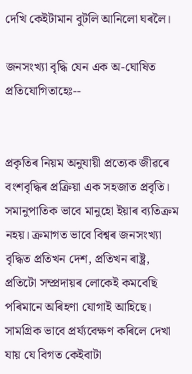দেখি কেইটামান বুটলি আনিলো ঘৰলৈ।

জনসংখ্যা বৃদ্ধি যেন এক অ-ঘোষিত প্ৰতিযোগিতাহেঃ--


প্ৰকৃতিৰ নিয়ম অনুযায়ী প্ৰত্যেক জীৱৰে বংশবৃদ্ধিৰ প্ৰক্ৰিয়া এক সহজাত প্ৰবৃতি। সমানুপাতিক ভাবে মানুহো ইয়াৰ ব্যতিক্ৰম নহয়। ক্ৰমাগত ভাবে বিশ্বৰ জনসংখ্যা বৃদ্ধিত প্ৰতিখন দেশ, প্ৰতিখন ৰাষ্ট্ৰ, প্ৰতিটো সম্প্ৰদায়ৰ লোকেই কমবেছি পৰিমানে অৰিহণা যোগাই আহিছে। সামগ্ৰিক ভাবে প্ৰৰ্য্যবেক্ষণ কৰিলে দেখা যায় যে বিগত কেইবাটা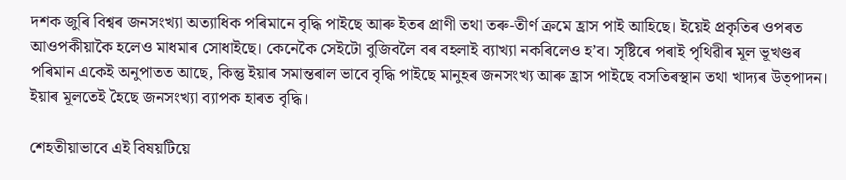দশক জুৰি বিশ্বৰ জনসংখ্যা অত্যাধিক পৰিমানে বৃদ্ধি পাইছে আৰু ইতৰ প্ৰাণী তথা তৰু-তীৰ্ণ ক্ৰমে হ্ৰাস পাই আহিছে। ইয়েই প্ৰকৃতিৰ ওপৰত আওপকীয়াকৈ হলেও মাধমাৰ সোধাইছে। কেনেকৈ সেইটো বুজিবলৈ বৰ বহলাই ব্যাখ্যা নকৰিলেও হ’ব। সৃষ্টিৰে পৰাই পৃথিৱীৰ মূল ভূখণ্ডৰ পৰিমান একেই অনুপাতত আছে, কিন্তু ইয়াৰ সমান্তৰাল ভাবে বৃদ্ধি পাইছে মানুহৰ জনসংখ্য আৰু হ্ৰাস পাইছে বসতিৰস্থান তথা খাদ্যৰ উত্পাদন। ইয়াৰ মূলতেই হৈছে জনসংখ্যা ব্যাপক হাৰত বৃদ্ধি।

শেহতীয়াভাবে এই বিষয়টিয়ে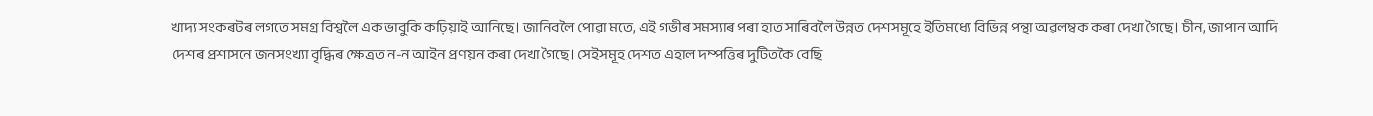খাদ্য সংকৰটৰ লগতে সমগ্ৰ বিশ্বলৈ এক ভাবুকি কঢ়িয়াই আনিছে। জানিবলৈ পোৱা মতে, এই গভীৰ সমস্যাৰ পৰা হাত সাৰিবলৈ উন্নত দেশসমূহে ইতিমধ্যে বিভিন্ন পন্থা অৱলম্বক কৰা দেখা গৈছে। চীন, জাপান আদি দেশৰ প্ৰশাসনে জনসংখ্যা বৃদ্ধিৰ ক্ষেত্ৰত ন-ন আইন প্ৰণয়ন কৰা দেখা গৈছে। সেইসমূহ দেশত এহাল দম্পত্তিৰ দুটিতকৈ বেছি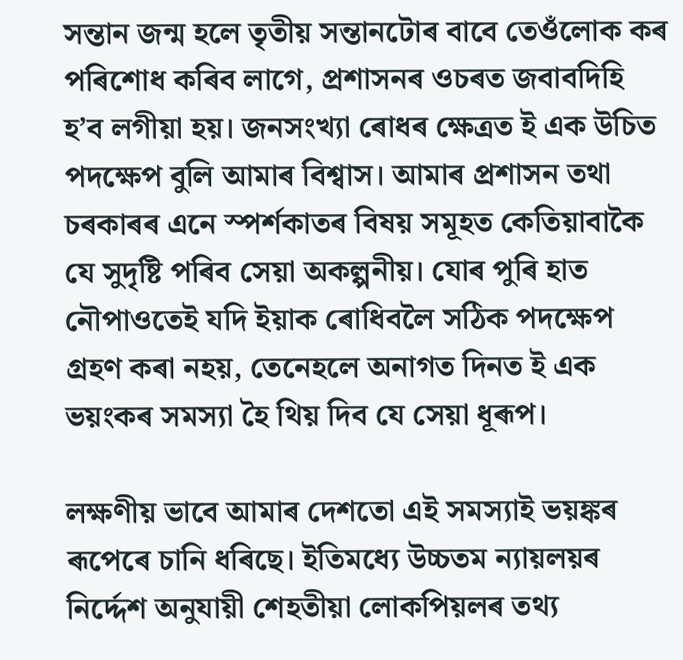সন্তান জন্ম হলে তৃতীয় সন্তানটোৰ বাবে তেওঁলোক কৰ পৰিশোধ কৰিব লাগে, প্ৰশাসনৰ ওচৰত জবাবদিহি হ’ব লগীয়া হয়। জনসংখ্যা ৰোধৰ ক্ষেত্ৰত ই এক উচিত পদক্ষেপ বুলি আমাৰ বিশ্বাস। আমাৰ প্ৰশাসন তথা চৰকাৰৰ এনে স্পৰ্শকাতৰ বিষয় সমূহত কেতিয়াবাকৈ যে সুদৃষ্টি পৰিব সেয়া অকল্পনীয়। যোৰ পুৰি হাত নৌপাওতেই যদি ইয়াক ৰোধিবলৈ সঠিক পদক্ষেপ গ্ৰহণ কৰা নহয়, তেনেহলে অনাগত দিনত ই এক ভয়ংকৰ সমস্যা হৈ থিয় দিব যে সেয়া ধূৰূপ।

লক্ষণীয় ভাবে আমাৰ দেশতো এই সমস্যাই ভয়ঙ্কৰ ৰূপেৰে চানি ধৰিছে। ইতিমধ্যে উচ্চতম ন্যায়লয়ৰ নিৰ্দ্দেশ অনুযায়ী শেহতীয়া লোকপিয়লৰ তথ্য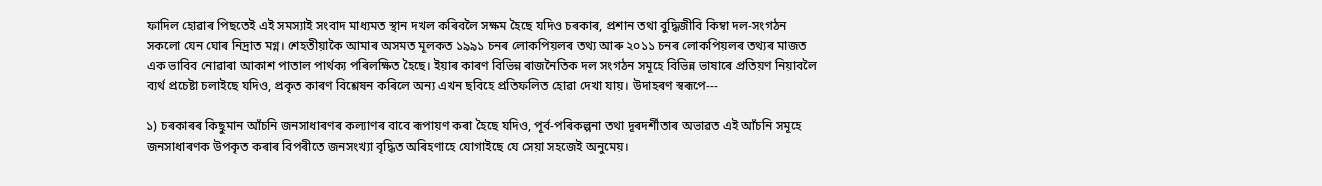ফাদিল হোৱাৰ পিছতেই এই সমস্যাই সংবাদ মাধ্যমত স্থান দখল কৰিবলৈ সক্ষম হৈছে যদিও চৰকাৰ, প্ৰশান তথা বুদ্ধিজীবি কিম্বা দল-সংগঠন সকলো যেন ঘোৰ নিদ্ৰাত মগ্ন। শেহতীয়াকৈ আমাৰ অসমত মূলকত ১৯৯১ চনৰ লোকপিয়লৰ তথ্য আৰু ২০১১ চনৰ লোকপিয়লৰ তথ্যৰ মাজত এক ভাবিব নোৱাৰা আকাশ পাতাল পাৰ্থক্য পৰিলক্ষিত হৈছে। ইয়াৰ কাৰণ বিভিন্ন ৰাজনৈতিক দল সংগঠন সমূহে বিভিন্ন ভাষাৰে প্ৰতিয়ণ নিয়াবলৈ ব্যৰ্থ প্ৰচেষ্টা চলাইছে যদিও, প্ৰকৃত কাৰণ বিশ্লেষন কৰিলে অন্য এখন ছবিহে প্ৰতিফলিত হোৱা দেখা যায়। উদাহৰণ স্বৰূপে---

১) চৰকাৰৰ কিছুমান আঁচনি জনসাধাৰণৰ কল্যাণৰ বাবে ৰূপায়ণ কৰা হৈছে যদিও, পূৰ্ব-পৰিকল্পনা তথা দূৰদৰ্শীতাৰ অভাৱত এই আঁচনি সমূহে জনসাধাৰণক উপকৃত কৰাৰ বিপৰীতে জনসংখ্যা বৃদ্ধিত অৰিহণাহে যোগাইছে যে সেয়া সহজেই অনুমেয়।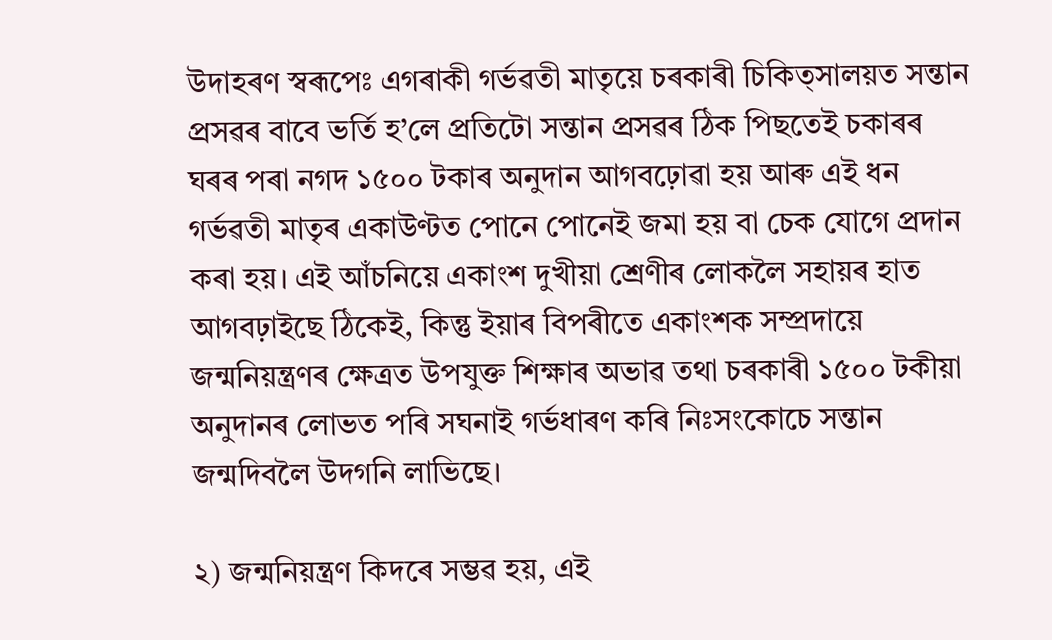উদাহৰণ স্বৰূপেঃ এগৰাকী গৰ্ভৱতী মাতৃয়ে চৰকাৰী চিকিত্সালয়ত সন্তান প্ৰসৱৰ বাবে ভৰ্তি হ’লে প্ৰতিটো সন্তান প্ৰসৱৰ ঠিক পিছতেই চকাৰৰ ঘৰৰ পৰা নগদ ১৫০০ টকাৰ অনুদান আগবঢ়োৱা হয় আৰু এই ধন গৰ্ভৱতী মাতৃৰ একাউণ্টত পোনে পোনেই জমা হয় বা চেক যোগে প্ৰদান কৰা হয়। এই আঁচনিয়ে একাংশ দুখীয়া শ্ৰেণীৰ লোকলৈ সহায়ৰ হাত আগবঢ়াইছে ঠিকেই, কিন্তু ইয়াৰ বিপৰীতে একাংশক সম্প্ৰদায়ে জন্মনিয়ন্ত্ৰণৰ ক্ষেত্ৰত উপযুক্ত শিক্ষাৰ অভাৱ তথা চৰকাৰী ১৫০০ টকীয়া অনুদানৰ লোভত পৰি সঘনাই গৰ্ভধাৰণ কৰি নিঃসংকোচে সন্তান জন্মদিবলৈ উদগনি লাভিছে।

২) জন্মনিয়ন্ত্ৰণ কিদৰে সম্ভৱ হয়, এই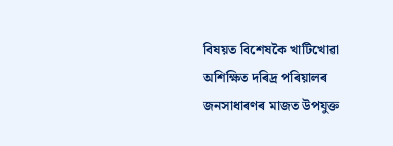বিষয়ত বিশেষকৈ খাটিখোৱা অশিক্ষিত দৰিদ্ৰ পৰিয়ালৰ জনসাধাৰণৰ মাজত উপযুক্ত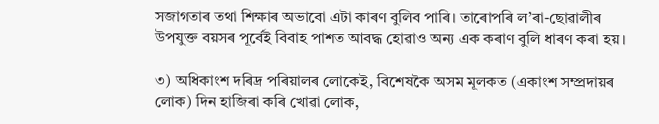সজাগতাৰ তথা শিক্ষাৰ অভাবো এটা কাৰণ বুলিব পাৰি। তাৰোপৰি ল’ৰা-ছোৱালীৰ উপযুক্ত বয়সৰ পূৰ্বেই বিবাহ পাশত আবদ্ধ হোৱাও অন্য এক কৰাণ বুলি ধাৰণ কৰা হয়।

৩) অধিকাংশ দৰিদ্ৰ পৰিয়ালৰ লোকেই, বিশেষকৈ অসম মূলকত (একাংশ সম্প্ৰদায়ৰ লোক) দিন হাজিৰা কৰি খোৱা লোক,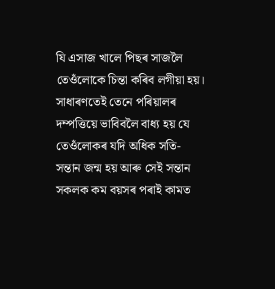যি এসাজ খালে পিছৰ সাজলৈ তেওঁলোকে চিন্তা কৰিব লগীয়া হয়। সাধাৰণতেই তেনে পৰিয়ালৰ দম্পত্তিয়ে ভাবিবলৈ বাধ্য হয় যে তেওঁলোকৰ যদি অধিক সতি-সন্তান জন্ম হয় আৰু সেই সন্তান সকলক কম বয়সৰ পৰাই কামত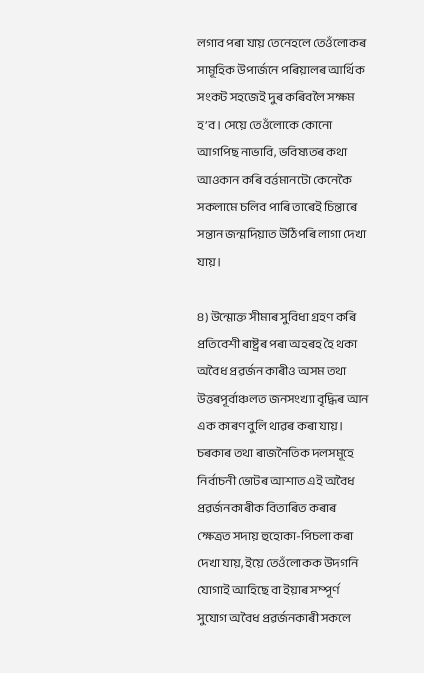লগাব পৰা যায় তেনেহলে তেওঁলোকৰ সামূহিক উপাৰ্জনে পৰিয়ালৰ আৰ্থিক সংকট সহজেই দুৰ কৰিবলৈ সক্ষম হ’ব। সেয়ে তেওঁলোকে কোনো আগপিছ নাভাবি, ভবিষ্যতৰ কথা আওকান কৰি বৰ্ত্তমানটো কেনেকৈ সকলামে চলিব পাৰি তাৰেই চিন্তাৰে সন্তান জন্মদিয়াত উঠিপৰি লাগা দেখা যায়।

৪) উন্মোক্ত সীমাৰ সুবিধা গ্ৰহণ কৰি প্ৰতিবেশী ৰাষ্ট্ৰৰ পৰা অহৰহ হৈ থকা অবৈধ প্ৰৱৰ্জন কাৰীও অসম তথা উত্তৰপূৰ্বাঞ্চলত জনসংখ্যা বৃদ্ধিৰ আন এক কাৰণ বুলি থাৱৰ কৰা যায়। চৰকাৰ তথা ৰাজনৈতিক দলসমূহে নিৰ্বাচনী ভোটৰ আশাত এই অবৈধ প্ৰৱৰ্জনকাৰীক বিতাৰিত কৰাৰ ক্ষেত্ৰত সদায় হুহোকা-পিচলা কৰা দেখা যায়, ইয়ে তেওঁলোকক উদগনি যোগাই আহিছে বা ইয়াৰ সম্পূৰ্ণ সুযোগ অবৈধ প্ৰৱৰ্জনকাৰী সকলে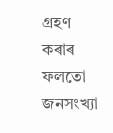গ্ৰহণ কৰাৰ ফলতো জনসংখ্যা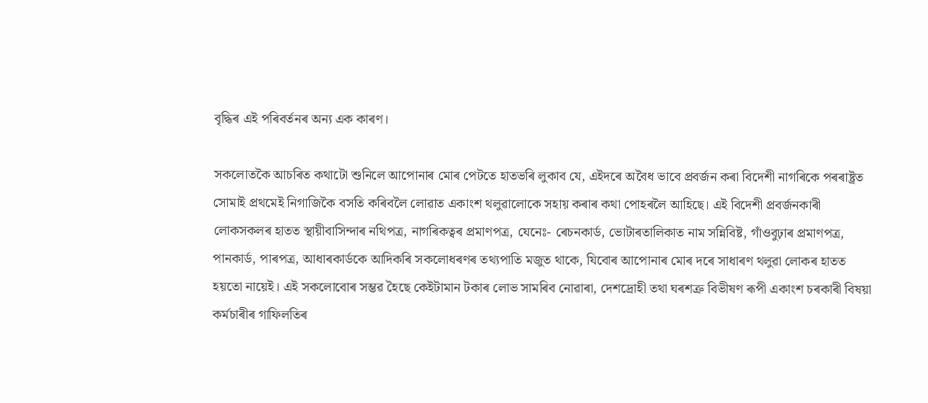বৃদ্ধিৰ এই পৰিবৰ্তনৰ অন্য এক কাৰণ।

সকলোতকৈ আচৰিত কথাটো শুনিলে আপোনাৰ মোৰ পেটতে হাতভৰি লুকাব যে, এইদৰে অবৈধ ভাবে প্ৰবৰ্জন কৰা বিদেশী নাগৰিকে পৰৰাষ্ট্ৰত সোমাই প্ৰথমেই নিগাজিকৈ বসতি কৰিবলৈ লোৱাত একাংশ থলুৱালোকে সহায় কৰাৰ কথা পোহৰলৈ আহিছে। এই বিদেশী প্ৰবৰ্জনকাৰী লোকসকলৰ হাতত স্থায়ীবাসিন্দাৰ নথিপত্ৰ, নাগৰিকত্বৰ প্ৰমাণপত্ৰ, যেনেঃ- ৰেচনকাৰ্ড, ভোটাৰতালিকাত নাম সন্নিবিষ্ট, গাঁওবুঢ়াৰ প্ৰমাণপত্ৰ, পানকাৰ্ড, পাৰপত্ৰ, আধাৰকাৰ্ডকে আদিকৰি সকলোধৰণৰ তথ্যপাতি মজুত থাকে, যিবোৰ আপোনাৰ মোৰ দৰে সাধাৰণ থলুৱা লোকৰ হাতত হয়তো নায়েই। এই সকলোবোৰ সম্ভৱ হৈছে কেইটামান টকাৰ লোভ সামৰিব নোৱাৰা, দেশদ্ৰোহী তথা ঘৰশত্ৰু বিভীষণ ৰূপী একাংশ চৰকাৰী বিষয়া কৰ্মচাৰীৰ গাফিলতিৰ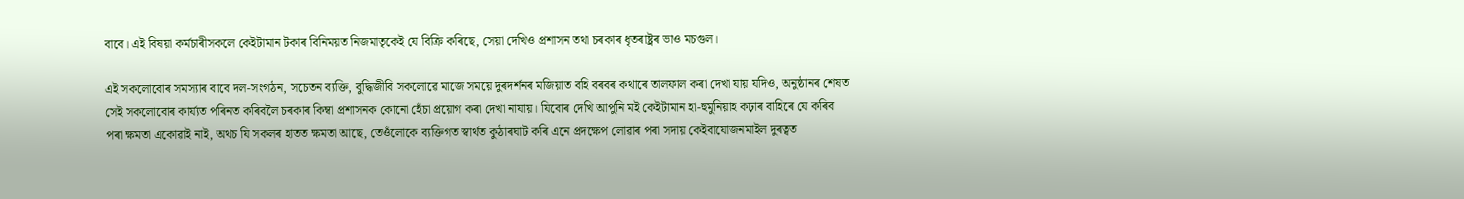বাবে। এই বিষয়া কৰ্মচাৰীসকলে কেইটামান টকাৰ বিনিময়ত নিজমাতৃকেই যে বিক্ৰি কৰিছে, সেয়া দেখিও প্ৰশাসন তথা চৰকাৰ ধৃতৰাষ্ট্ৰৰ ভাও মচগুল।

এই সকলোবোৰ সমস্যাৰ বাবে দল-সংগঠন, সচেতন ব্যক্তি, বুদ্ধিজীবি সকলোৱে মাজে সময়ে দুৰদৰ্শনৰ মজিয়াত বহি বৰবৰ কথাৰে তালফাল কৰা দেখা যায় যদিও, অনুষ্ঠানৰ শেষত সেই সকলোবোৰ কাৰ্য্যত পৰিনত কৰিবলৈ চৰকাৰ কিম্বা প্ৰশাসনক কোনো হেঁচা প্ৰয়োগ কৰা দেখা নাযায়। যিবোৰ দেখি আপুনি মই কেইটামান হা-হুমুনিয়াহ কঢ়াৰ বাহিৰে যে কৰিব পৰা ক্ষমতা একোৱাই নাই, অথচ যি সকলৰ হাতত ক্ষমতা আছে, তেওঁলোকে ব্যক্তিগত স্বাৰ্থত কুঠাৰঘাট কৰি এনে প্ৰদক্ষেপ লোৱাৰ পৰা সদায় কেইবাযোজনমাইল দুৰত্বত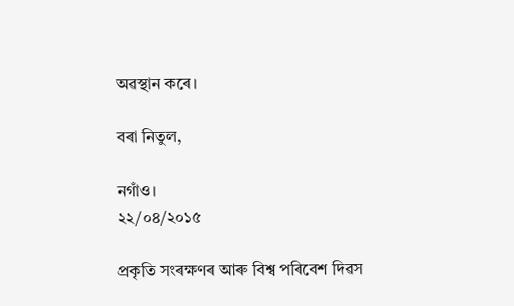অৱস্থান কৰে।

বৰা নিতুল,

নগাঁও।
২২/০৪/২০১৫

প্ৰকৃতি সংৰক্ষণৰ আৰু বিশ্ব পৰিবেশ দিৱস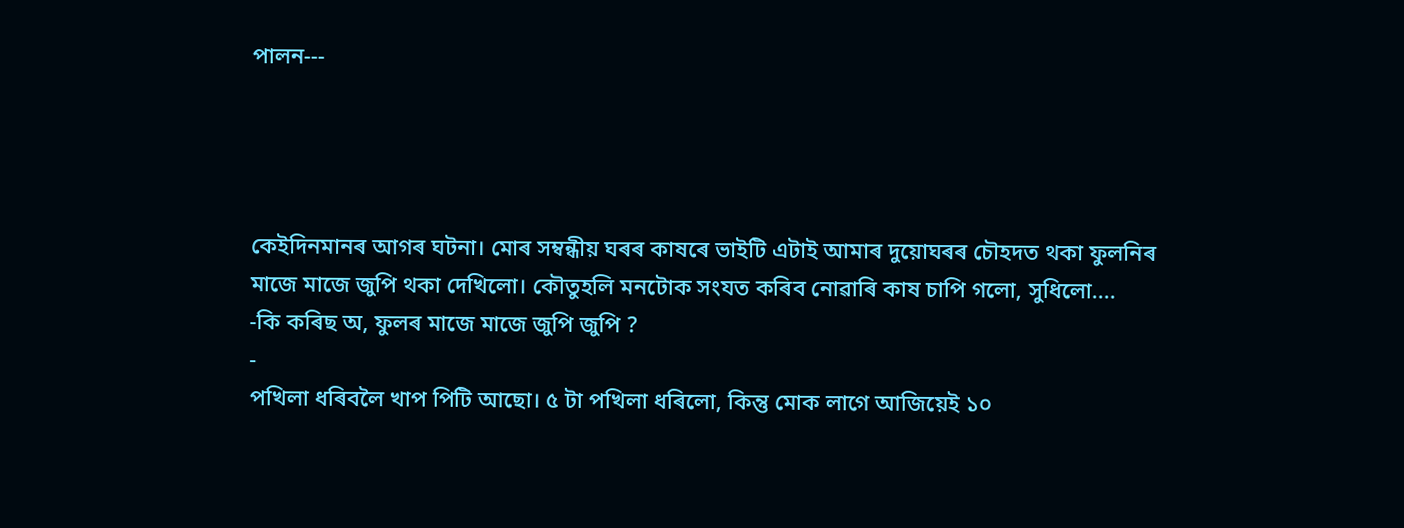পালন---




কেইদিনমানৰ আগৰ ঘটনা। মোৰ সম্বন্ধীয় ঘৰৰ কাষৰে ভাইটি এটাই আমাৰ দুয়োঘৰৰ চৌহদত থকা ফুলনিৰ মাজে মাজে জুপি থকা দেখিলো। কৌতুহলি মনটোক সংযত কৰিব নোৱাৰি কাষ চাপি গলো, সুধিলো....
-কি কৰিছ অ, ফুলৰ মাজে মাজে জুপি জুপি ?
-
পখিলা ধৰিবলৈ খাপ পিটি আছো। ৫ টা পখিলা ধৰিলো, কিন্তু মোক লাগে আজিয়েই ১০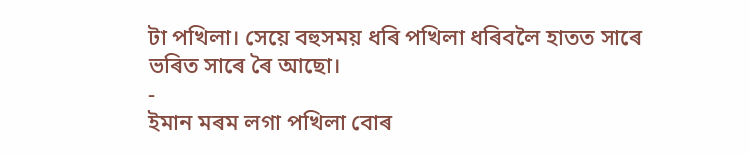টা পখিলা। সেয়ে বহুসময় ধৰি পখিলা ধৰিবলৈ হাতত সাৰে ভৰিত সাৰে ৰৈ আছো।
-
ইমান মৰম লগা পখিলা বোৰ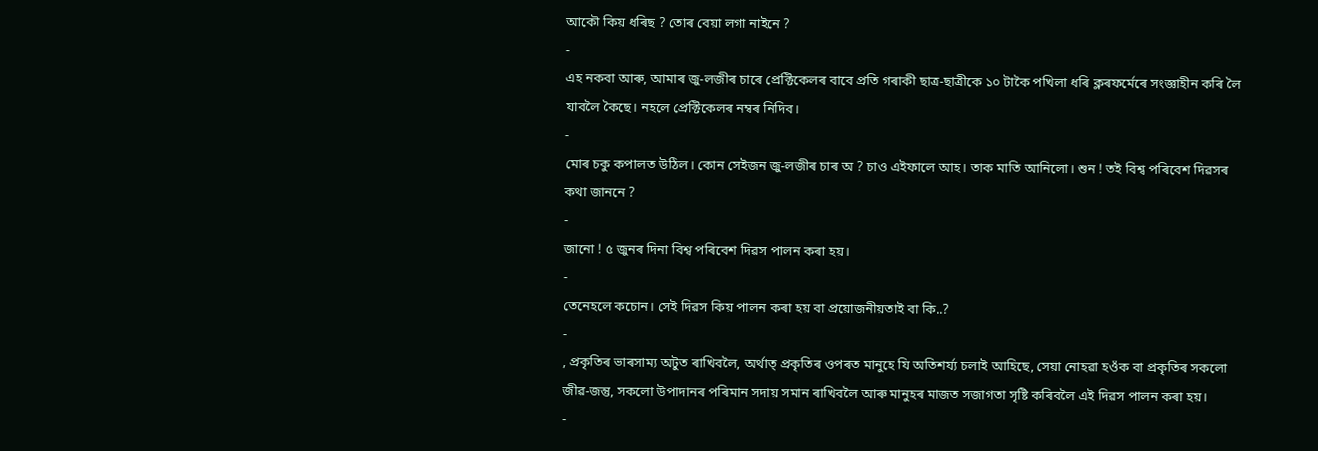আকৌ কিয় ধৰিছ ? তোৰ বেয়া লগা নাইনে ?
-
এহ নকবা আৰু, আমাৰ জু-লজীৰ চাৰে প্ৰেক্টিকেলৰ বাবে প্ৰতি গৰাকী ছাত্ৰ-ছাত্ৰীকে ১০ টাকৈ পখিলা ধৰি ক্লৰফৰ্মেৰে সংজ্ঞাহীন কৰি লৈ যাবলৈ কৈছে। নহলে প্ৰেক্টিকেলৰ নম্বৰ নিদিব।
-
মোৰ চকু কপালত উঠিল। কোন সেইজন জু-লজীৰ চাৰ অ ? চাও এইফালে আহ। তাক মাতি আনিলো। শুন ! তই বিশ্ব পৰিবেশ দিৱসৰ কথা জাননে ?
-
জানো ! ৫ জুনৰ দিনা বিশ্ব পৰিবেশ দিৱস পালন কৰা হয়।
-
তেনেহলে কচোন। সেই দিৱস কিয় পালন কৰা হয় বা প্ৰয়োজনীয়তাই বা কি..?
-
, প্ৰকৃতিৰ ভাৰসাম্য অটুত ৰাখিবলৈ, অৰ্থাত্ প্ৰকৃতিৰ ওপৰত মানুহে যি অতিশৰ্য্য চলাই আহিছে, সেয়া নোহৱা হওঁক বা প্ৰকৃতিৰ সকলো জীৱ-জন্তু, সকলো উপাদানৰ পৰিমান সদায় সমান ৰাখিবলৈ আৰু মানুহৰ মাজত সজাগতা সৃষ্টি কৰিবলৈ এই দিৱস পালন কৰা হয়।
-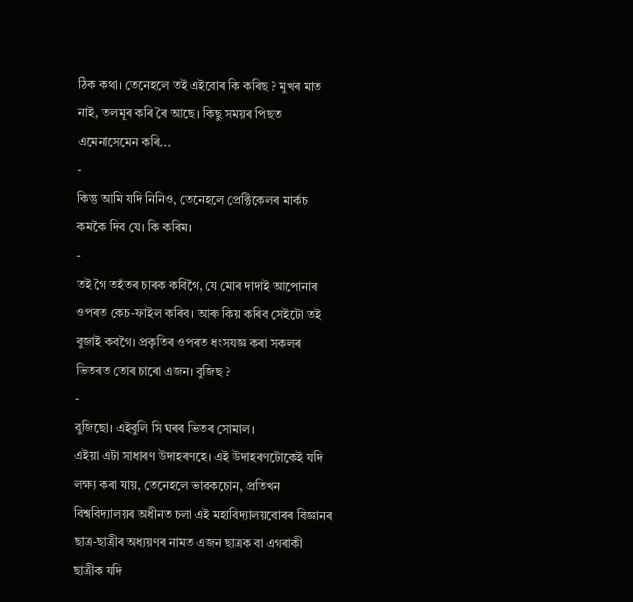ঠিক কথা। তেনেহলে তই এইবোৰ কি কৰিছ ? মুখৰ মাত নাই, তলমূৰ কৰি ৰৈ আছে। কিছু সময়ৰ পিছত এমেনাসেমেন কৰি...
-
কিন্তু আমি যদি নিনিও, তেনেহলে প্ৰেক্টিকেলৰ মাৰ্কচ কমকৈ দিব যে। কি কৰিম।
-
তই গৈ তহঁতৰ চাৰক কবিগৈ, যে মোৰ দাদাই আপোনাৰ ওপৰত কেচ-ফাইল কৰিব। আৰু কিয় কৰিব সেইটো তই বুজাই কবগৈ। প্ৰকৃতিৰ ওপৰত ধংসযজ্ঞ কৰা সকলৰ ভিতৰত তোৰ চাৰো এজন। বুজিছ ?
-
বুজিছো। এইবুলি সি ঘৰৰ ভিতৰ সোমাল।
এইয়া এটা সাধাৰণ উদাহৰণহে। এই উদাহৰণটোকেই যদি লক্ষ্য কৰা যায়, তেনেহলে ভাৱকচোন, প্ৰতিখন বিশ্ববিদ্যালয়ৰ অধীনত চলা এই মহাবিদ্যালয়বোৰৰ বিজ্ঞানৰ ছাত্ৰ-ছাত্ৰীৰ অধ্যয়ণৰ নামত এজন ছাত্ৰক বা এগৰাকী ছাত্ৰীক যদি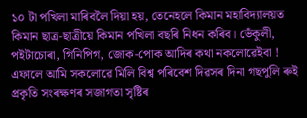১০ টা পখিলা মাৰিবলৈ দিয়া হয়, তেনেহলে কিমান মহাবিদ্যালয়ত কিমান ছাত্ৰ-ছাত্ৰীয়ে কিমান পখিলা বছৰি নিধন কৰিব। ভেঁকুলী, পইটাচোৰা, গিনিপিগ, জোক-পোক আদিৰ কথা নকলোৱেইবা !
এফালে আমি সকলোৱে মিলি বিশ্ব পৰিবেশ দিৱসৰ দিনা গছপুলি ৰুই প্ৰকৃতি সংৰক্ষণৰ সজাগতা সৃষ্টিৰ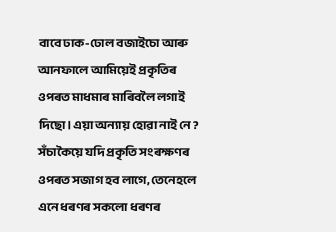বাবে ঢাক-ঢোল বজাইচো আৰু আনফালে আমিয়েই প্ৰকৃতিৰ ওপৰত মাধমাৰ মাৰিবলৈ লগাই দিছো। এয়া অন্যায় হোৱা নাই নে ? সঁচাকৈয়ে যদি প্ৰকৃতি সংৰক্ষণৰ ওপৰত সজাগ হব লাগে, তেনেহলে এনে ধৰণৰ সকলো ধৰণৰ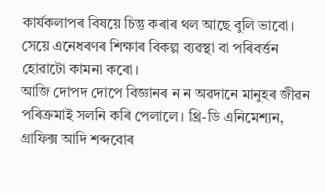কাৰ্যকলাপৰ বিষয়ে চিন্তু কৰাৰ থল আছে বুলি ভাবো। সেয়ে এনেধৰণৰ শিক্ষাৰ বিকল্প ব্যৱস্থা বা পৰিবৰ্ত্তন হোৱাটো কামনা কৰো।
আজি দোপদ দোপে বিজ্ঞানৰ ন ন অৱদানে মানুহৰ জীৱন পৰিক্ৰমাই সলনি কৰি পেলালে। থ্ৰি-ডি এনিমেশ্যন, গ্ৰাফিক্স আদি শব্দবোৰ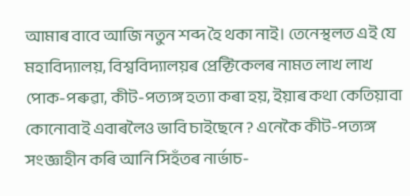আমাৰ বাবে আজি নতুন শব্দ হৈ থকা নাই। তেনেস্থলত এই যে মহাবিদ্যালয়, বিশ্ববিদ্যালয়ৰ প্ৰেক্টিকেলৰ নামত লাখ লাখ পোক-পৰুৱা, কীট-পত্যঙ্গ হত্যা কৰা হয়, ইয়াৰ কথা কেতিয়াবা কোনোবাই এবাৰলৈও ভাবি চাইছেনে ? এনেকৈ কীট-পত্যঙ্গ সংজ্ঞাহীন কৰি আনি সিহঁতৰ নাৰ্ভাচ-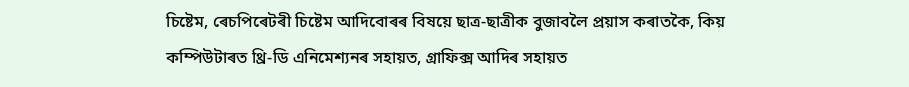চিষ্টেম, ৰেচপিৰেটৰী চিষ্টেম আদিবোৰৰ বিষয়ে ছাত্ৰ-ছাত্ৰীক বুজাবলৈ প্ৰয়াস কৰাতকৈ, কিয় কম্পিউটাৰত থ্ৰি-ডি এনিমেশ্যনৰ সহায়ত, গ্ৰাফিক্স আদিৰ সহায়ত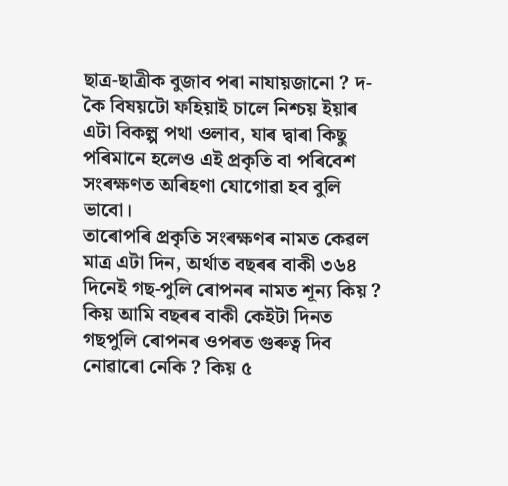ছাত্ৰ-ছাত্ৰীক বুজাব পৰা নাযায়জানো ? দ-কৈ বিষয়টো ফহিয়াই চালে নিশ্চয় ইয়াৰ এটা বিকল্প পথা ওলাব, যাৰ দ্বাৰা কিছু পৰিমানে হলেও এই প্ৰকৃতি বা পৰিবেশ সংৰক্ষণত অৰিহণা যোগোৱা হব বুলি ভাবো।
তাৰোপৰি প্ৰকৃতি সংৰক্ষণৰ নামত কেৱল মাত্ৰ এটা দিন, অৰ্থাত বছৰৰ বাকী ৩৬৪ দিনেই গছ-পুলি ৰোপনৰ নামত শূন্য কিয় ? কিয় আমি বছৰৰ বাকী কেইটা দিনত গছপুলি ৰোপনৰ ওপৰত গুৰুত্ব দিব নোৱাৰো নেকি ? কিয় ৫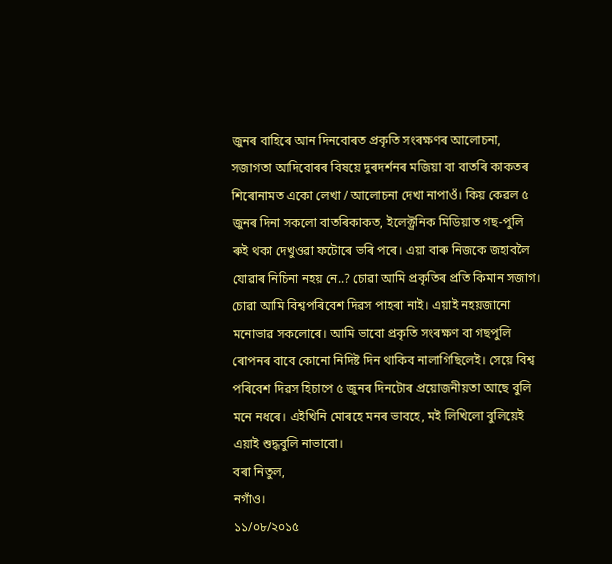জুনৰ বাহিৰে আন দিনবোৰত প্ৰকৃতি সংৰক্ষণৰ আলোচনা, সজাগতা আদিবোৰৰ বিষয়ে দুৰদৰ্শনৰ মজিয়া বা বাতৰি কাকতৰ শিৰোনামত একো লেখা / আলোচনা দেখা নাপাওঁ। কিয় কেৱল ৫ জুনৰ দিনা সকলো বাতৰিকাকত, ইলেক্ট্ৰনিক মিডিয়াত গছ-পুলি ৰুই থকা দেখুওৱা ফটোৰে ভৰি পৰে। এয়া বাৰু নিজকে জহাবলৈ যোৱাৰ নিচিনা নহয় নে..? চোৱা আমি প্ৰকৃতিৰ প্ৰতি কিমান সজাগ। চোৱা আমি বিশ্বপৰিবেশ দিৱস পাহৰা নাই। এয়াই নহয়জানো মনোভাৱ সকলোৰে। আমি ভাবো প্ৰকৃতি সংৰক্ষণ বা গছপুলি ৰোপনৰ বাবে কোনো নিদিষ্ট দিন থাকিব নালাগিছিলেই। সেয়ে বিশ্ব পৰিবেশ দিৱস হিচাপে ৫ জুনৰ দিনটোৰ প্ৰয়োজনীয়তা আছে বুলি মনে নধৰে। এইখিনি মোৰহে মনৰ ভাবহে, মই লিখিলো বুলিয়েই এয়াই শুদ্ধবুলি নাভাবো।
বৰা নিতুল,
নগাঁও।
১১/০৮/২০১৫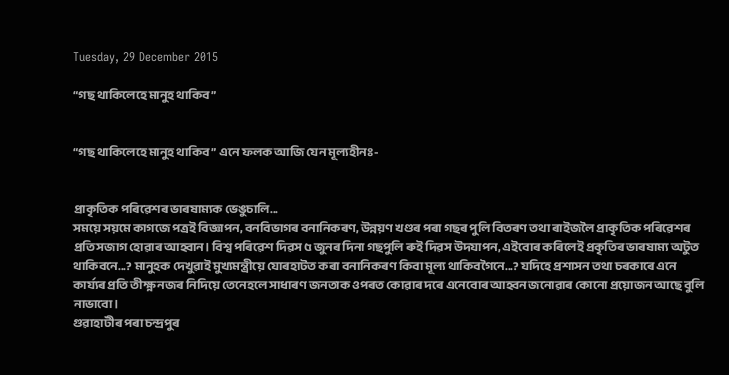Tuesday, 29 December 2015

“গছ থাকিলেহে মানুহ থাকিব”


“গছ থাকিলেহে মানুহ থাকিব” এনে ফলক আজি যেন মূল্যহীনঃ-


প্ৰাকৃতিক পৰিৱেশৰ ভাৰষাম্যক ভেঙুচালি...
সময়ে সয়মে কাগজে পত্ৰই বিজ্ঞাপন, বনবিভাগৰ বনানিকৰণ, উন্নয়ণ খণ্ডৰ পৰা গছৰ পুলি বিতৰণ তথা ৰাইজলৈ প্ৰাকৃতিক পৰিৱেশৰ প্ৰতি সজাগ হোৱাৰ আহ্বান। বিশ্ব পৰিৱেশ দিৱস ৫ জুনৰ দিনা গছপুলি ৰুই দিৱস উদযাপন, এইবোৰ কৰিলেই প্ৰকৃতিৰ ভাৰষাম্য অটুত থাকিবনে...? মানুহক দেখুৱাই মুখ্যমন্ত্ৰীয়ে যোৰহাটত কৰা বনানিকৰণ কিবা মূল্য থাকিবগৈনে...? যদিহে প্ৰশাসন তথা চৰকাৰে এনে কাৰ্য্যৰ প্ৰতি তীক্ষ্ণ নজৰ নিদিয়ে তেনেহলে সাধাৰণ জনতাক ওপৰত কোৱাৰ দৰে এনেবোৰ আহ্বন জনোৱাৰ কোনো প্ৰয়োজন আছে বুলি নাভাবো।
গুৱাহাটীৰ পৰা চন্দ্ৰপুৰ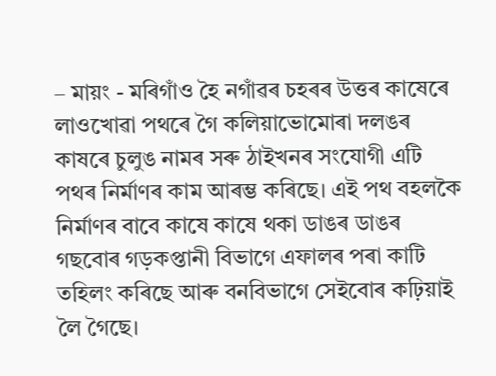– মায়ং - মৰিগাঁও হৈ নগাঁৱৰ চহৰৰ উত্তৰ কাষেৰে লাওখোৱা পথৰে গৈ কলিয়াভোমোৰা দলঙৰ কাষৰে চুলুঙ নামৰ সৰু ঠাইখনৰ সংযোগী এটি পথৰ নিৰ্মাণৰ কাম আৰম্ভ কৰিছে। এই পথ বহলকৈ নিৰ্মাণৰ বাবে কাষে কাষে থকা ডাঙৰ ডাঙৰ গছবোৰ গড়কপ্তানী বিভাগে এফালৰ পৰা কাটি তহিলং কৰিছে আৰু বনবিভাগে সেইবোৰ কঢ়িয়াই লৈ গৈছে।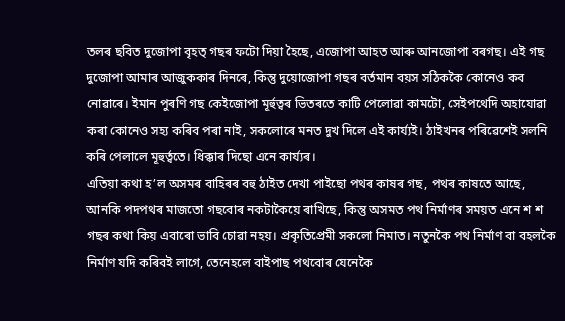তলৰ ছবিত দুজোপা বৃহত্ গছৰ ফটো দিয়া হৈছে, এজোপা আহত আৰু আনজোপা বৰগছ। এই গছ দুজোপা আমাৰ আজুককাৰ দিনৰে, কিন্তু দুয়োজোপা গছৰ বৰ্তমান বয়স সঠিককৈ কোনেও কব নোৱাৰে। ইমান পুৰণি গছ কেইজোপা মূৰ্হুত্বৰ ভিতৰতে কাটি পেলোৱা কামটো, সেইপথেদি অহাযোৱা কৰা কোনেও সহ্য কৰিব পৰা নাই, সকলোৰে মনত দুখ দিলে এই কাৰ্য্যই। ঠাইখনৰ পৰিৱেশেই সলনি কৰি পেলালে মূহুৰ্ত্বতে। ধিক্কাৰ দিছো এনে কাৰ্য্যৰ।
এতিয়া কথা হ’ল অসমৰ বাহিৰৰ বহু ঠাইত দেখা পাইছো পথৰ কাষৰ গছ, পথৰ কাষতে আছে, আনকি পদপথৰ মাজতো গছবোৰ নকটাকৈয়ে ৰাখিছে, কিন্তু অসমত পথ নিৰ্মাণৰ সময়ত এনে শ শ গছৰ কথা কিয় এবাৰো ভাবি চোৱা নহয়। প্ৰকৃতিপ্ৰেমী সকলো নিমাত। নতুনকৈ পথ নিৰ্মাণ বা বহলকৈ নিৰ্মাণ যদি কৰিবই লাগে, তেনেহলে বাইপাছ পথবোৰ যেনেকৈ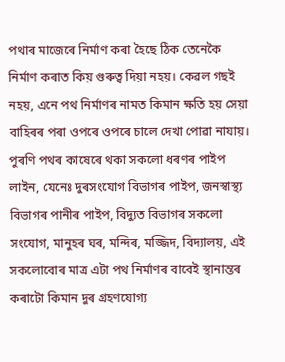পথাৰ মাজেৰে নিৰ্মাণ কৰা হৈছে ঠিক তেনেকৈ নিৰ্মাণ কৰাত কিয় গুৰুত্ব দিয়া নহয়। কেৱল গছই নহয়, এনে পথ নিৰ্মাণৰ নামত কিমান ক্ষতি হয় সেয়া বাহিৰৰ পৰা ওপৰে ওপৰে চালে দেখা পোৱা নাযায়। পুৰণি পথৰ কাষেৰে থকা সকলো ধৰণৰ পাইপ লাইন, যেনেঃ দুৰসংযোগ বিভাগৰ পাইপ, জনস্বাস্থ্য বিভাগৰ পানীৰ পাইপ, বিদ্যুত বিভাগৰ সকলো সংযোগ, মানুহৰ ঘৰ, মন্দিৰ, মজ্জিদ, বিদ্যালয়, এই সকলোবোৰ মাত্ৰ এটা পথ নিৰ্মাণৰ বাবেই স্থানান্তৰ কৰাটো কিমান দুৰ গ্ৰহণযোগ্য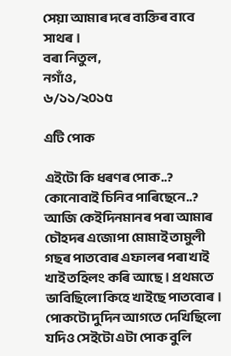সেয়া আমাৰ দৰে ব্যক্তিৰ বাবে সাথৰ।
বৰা নিতুল,
নগাঁও,
৬/১১/২০১৫

এটি পোক

এইটো কি ধৰণৰ পোক..? কোনোবাই চিনিব পাৰিছেনে..? আজি কেইদিনমানৰ পৰা আমাৰ চৌহদৰ এজোপা মোমাই তামুলী গছৰ পাতবোৰ এফালৰ পৰা খাই খাই তহিলং কৰি আছে। প্ৰথমতে ভাবিছিলো কিহে খাইছে পাতবোৰ। পোকটো দুদিন আগতে দেখিছিলো যদিও সেইটো এটা পোক বুলি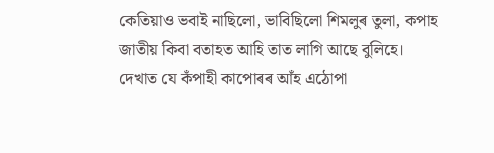কেতিয়াও ভবাই নাছিলো, ভাবিছিলো শিমলুৰ তুলা, কপাহ জাতীয় কিবা বতাহত আহি তাত লাগি আছে বুলিহে। দেখাত যে কঁপাহী কাপোৰৰ আঁহ এঠোপা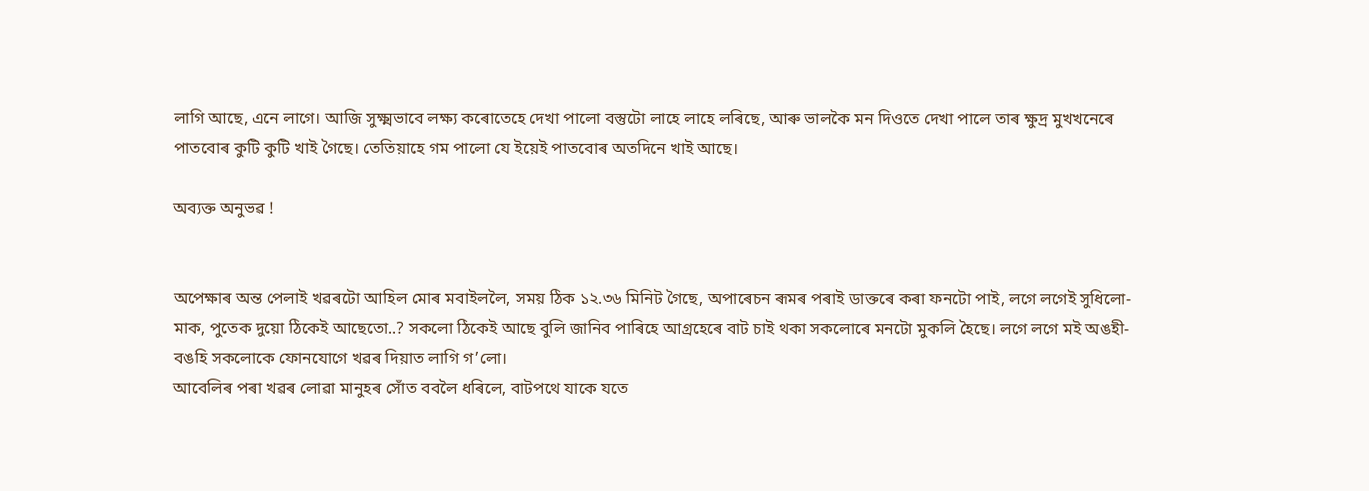লাগি আছে, এনে লাগে। আজি সুক্ষ্মভাবে লক্ষ্য কৰোতেহে দেখা পালো বস্তুটো লাহে লাহে লৰিছে, আৰু ভালকৈ মন দিওতে দেখা পালে তাৰ ক্ষুদ্ৰ মুখখনেৰে পাতবোৰ কুটি কুটি খাই গৈছে। তেতিয়াহে গম পালো যে ইয়েই পাতবোৰ অতদিনে খাই আছে।

অব্যক্ত অনুভৱ !


অপেক্ষাৰ অন্ত পেলাই খৱৰটো আহিল মোৰ মবাইললৈ, সময় ঠিক ১২.৩৬ মিনিট গৈছে, অপাৰেচন ৰূমৰ পৰাই ডাক্তৰে কৰা ফনটো পাই, লগে লগেই সুধিলো- মাক, পুতেক দুয়ো ঠিকেই আছেতো..? সকলো ঠিকেই আছে বুলি জানিব পাৰিহে আগ্ৰহেৰে বাট চাই থকা সকলোৰে মনটো মুকলি হৈছে। লগে লগে মই অঙহী-বঙহি সকলোকে ফোনযোগে খৱৰ দিয়াত লাগি গ’লো।
আবেলিৰ পৰা খৱৰ লোৱা মানুহৰ সোঁত ববলৈ ধৰিলে, বাটপথে যাকে যতে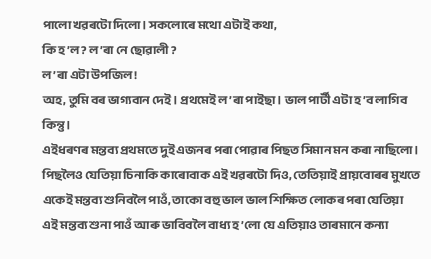পালো খৱৰটো দিলো। সকলোৰে মথো এটাই কথা,
কি হ’ল ? ল’ৰা নে ছোৱালী ?
ল’ৰা এটা উপজিল!
অহ, তুমি বৰ ভাগ্যবান দেই। প্ৰথমেই ল’ৰা পাইছা। ভাল পাৰ্টী এটা হ’ব লাগিব কিন্তু।
এইধৰণৰ মন্তব্য প্ৰথমতে দুই এজনৰ পৰা পোৱাৰ পিছত সিমান মন কৰা নাছিলো। পিছলৈও যেতিয়া চিনাকি কাৰোবাক এই খৱৰটো দিও, তেতিয়াই প্ৰায়বোৰৰ মুখতে একেই মন্তব্য শুনিবলৈ পাওঁ, তাকো বহু ভাল ভাল শিক্ষিত লোকৰ পৰা যেতিয়া এই মন্তব্য শুনা পাওঁ আৰু ভাবিবলৈ বাধ্য হ’লো যে এতিয়াও তাৰমানে কন্যা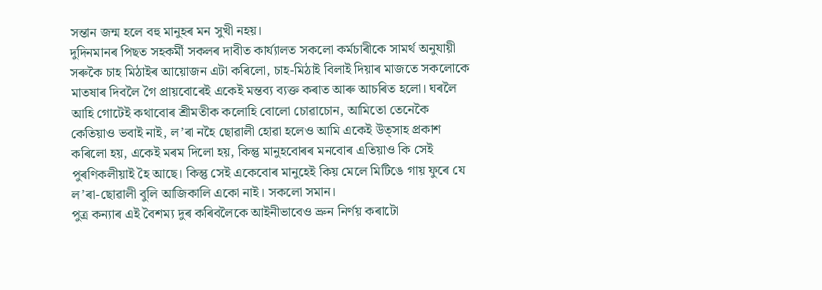সন্তান জন্ম হলে বহু মানুহৰ মন সুখী নহয়।
দুদিনমানৰ পিছত সহকৰ্মী সকলৰ দাবীত কাৰ্য্যালত সকলো কৰ্মচাৰীকে সামৰ্থ অনুযায়ী সৰুকৈ চাহ মিঠাইৰ আয়োজন এটা কৰিলো, চাহ-মিঠাই বিলাই দিয়াৰ মাজতে সকলোকে মাতষাৰ দিবলৈ গৈ প্ৰায়বোৰেই একেই মন্তব্য ব্যক্ত কৰাত আৰু আচৰিত হলো। ঘৰলৈ আহি গোটেই কথাবোৰ শ্ৰীমতীক কলোহি বোলো চোৱাচোন, আমিতো তেনেকৈ কেতিয়াও ভবাই নাই, ল’ৰা নহৈ ছোৱালী হোৱা হলেও আমি একেই উত্সাহ প্ৰকাশ কৰিলো হয়, একেই মৰম দিলো হয়, কিন্তু মানুহবোৰৰ মনবোৰ এতিয়াও কি সেই পুৰণিকলীয়াই হৈ আছে। কিন্তু সেই একেবোৰ মানুহেই কিয় মেলে মিটিঙে গায় ফুৰে যে ল’ৰা-ছোৱালী বুলি আজিকালি একো নাই। সকলো সমান।
পুত্ৰ কন্যাৰ এই বৈশম্য দুৰ কৰিবলৈকে আইনীভাবেও ভ্ৰুন নিৰ্ণয় কৰাটো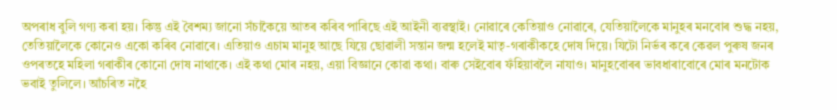অপৰাধ বুলি গণ্য কৰা হয়। কিন্তু এই বৈশম্য জানো সঁচাকৈয়ে আতৰ কৰিব পাৰিছে এই আইনী ব্যৱস্থাই। নোৱাৰে কেতিয়াও নোৱাৰে, যেতিয়ালৈকে মানুহৰ মনবোৰ শুদ্ধ নহয়, তেতিয়ালৈকে কোনেও একো কৰিব নোৱাৰে। এতিয়াও এচাম মানুহ আছে যিয়ে ছোৱালী সন্তান জন্ম হলেই মাতৃ-গৰাকীকহে দোষ দিয়ে। যিটো নিৰ্ভৰ কৰে কেৱল পুৰুষ জনৰ ওপৰতহে মহিলা গৰাকীৰ কোনো দোষ নাথাকে। এই কথা মোৰ নহয়, এয়া বিজ্ঞানে কোৱা কথা। বাৰু সেইবোৰ ফঁহিয়াবলৈ নাযাও। মানুহবোৰৰ ভাবধাৰাবোৰে মোৰ মনটোক ভবাই তুলিলে। আঁচৰিত নহৈ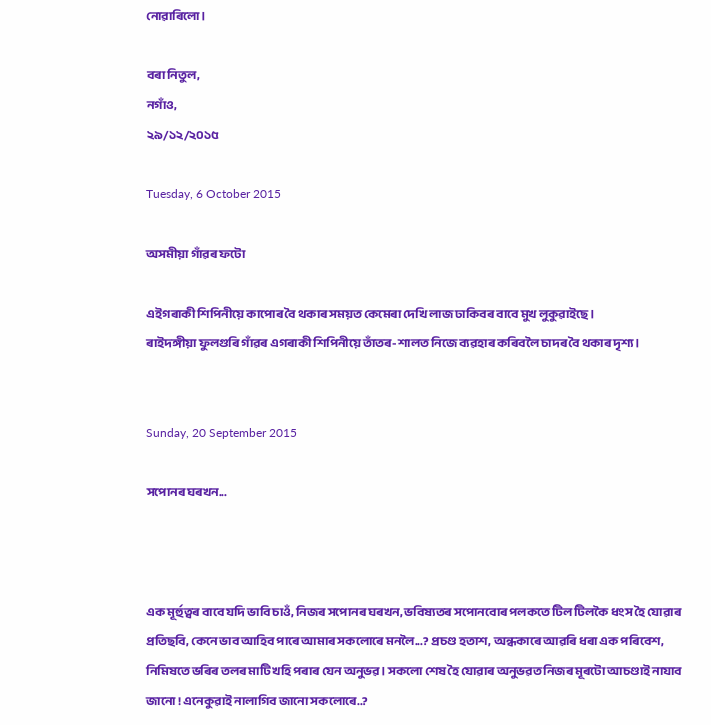নোৱাৰিলো।

বৰা নিতুল,
নগাঁও,
২৯/১২/২০১৫

Tuesday, 6 October 2015

অসমীয়া গাঁৱৰ ফটো

এইগৰাকী শিপিনীয়ে কাপোৰ বৈ থকাৰ সময়ত কেমেৰা দেখি লাজ ঢাকিবৰ বাবে মুখ লুকুৱাইছে।
ৰাইদঙ্গীয়া ফুলগুৰি গাঁৱৰ এগৰাকী শিপিনীয়ে তাঁতৰ-শালত নিজে ব্যৱহাৰ কৰিবলৈ চাদৰ বৈ থকাৰ দৃশ্য।


Sunday, 20 September 2015

সপোনৰ ঘৰখন...



এক মূৰ্হুত্বৰ বাবে যদি ভাবি চাওঁ, নিজৰ সপোনৰ ঘৰখন, ভবিষ্যতৰ সপোনবোৰ পলকতে টিল টিলকৈ ধংস হৈ যোৱাৰ প্ৰতিছবি, কেনে ভাব আহিব পাৰে আমাৰ সকলোৰে মনলৈ...? প্ৰচণ্ড হতাশ, অন্ধকাৰে আৱৰি ধৰা এক পৰিবেশ, নিমিষতে ভৰিৰ তলৰ মাটি খহি পৰাৰ যেন অনুভৱ। সকলো শেষ হৈ যোৱাৰ অনুভৱত নিজৰ মূৰটো আচণ্ডাই নাযাব জানো ! এনেকুৱাই নালাগিব জানো সকলোৰে..?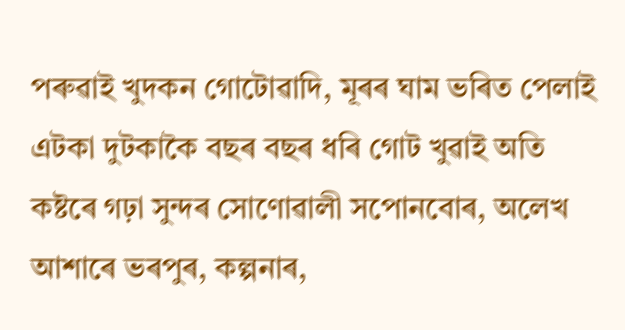পৰুৱাই খুদকন গোটোৱাদি, মূৰৰ ঘাম ভৰিত পেলাই এটকা দুটকাকৈ বছৰ বছৰ ধৰি গোট খুৱাই অতি কষ্টৰে গঢ়া সুন্দৰ সোণোৱালী সপোনবোৰ, অলেখ আশাৰে ভৰপুৰ, কল্পনাৰ,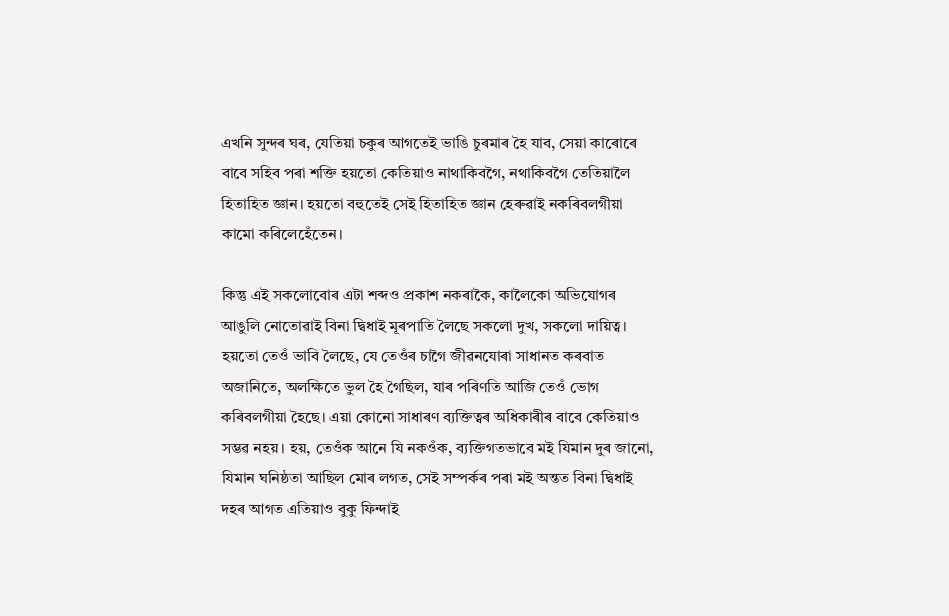এখনি সুন্দৰ ঘৰ, যেতিয়া চকুৰ আগতেই ভাঙি চুৰমাৰ হৈ যাব, সেয়া কাৰোৰে বাবে সহিব পৰা শক্তি হয়তো কেতিয়াও নাথাকিবগৈ, নথাকিবগৈ তেতিয়ালৈ হিতাহিত জ্ঞান। হয়তো বহুতেই সেই হিতাহিত জ্ঞান হেৰুৱাই নকৰিবলগীয়া কামো কৰিলেহেঁতেন।

কিন্তু এই সকলোবোৰ এটা শব্দও প্ৰকাশ নকৰাকৈ, কালৈকো অভিযোগৰ আঙুলি নোতোৱাই বিনা দ্বিধাই মূৰপাতি লৈছে সকলো দুখ, সকলো দায়িত্ব। হয়তো তেওঁ ভাবি লৈছে, যে তেওঁৰ চাগৈ জীৱনযোৰা সাধানত কৰবাত অজানিতে, অলক্ষিতে ভুল হৈ গৈছিল, যাৰ পৰিণতি আজি তেওঁ ভোগ কৰিবলগীয়া হৈছে। এয়া কোনো সাধাৰণ ব্যক্তিত্বৰ অধিকাৰীৰ বাবে কেতিয়াও সম্ভৱ নহয়। হয়, তেওঁক আনে যি নকওঁক, ব্যক্তিগতভাবে মই যিমান দুৰ জানো, যিমান ঘনিষ্ঠতা আছিল মোৰ লগত, সেই সম্পৰ্কৰ পৰা মই অন্তত বিনা দ্বিধাই দহৰ আগত এতিয়াও বুকু ফিন্দাই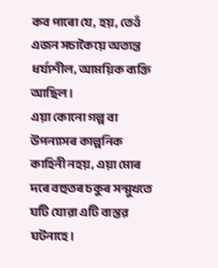কব পাৰো যে, হয়, তেওঁ এজন সচাকৈয়ে অত্যন্ত ধৰ্য্যশীল, আময়িক ব্যক্তি আছিল।
এয়া কোনো গল্প বা উপন্যাসৰ কাল্পনিক কাহিনী নহয়, এয়া মোৰ দৰে বহুতৰ চকুৰ সন্মুখতে ঘটি যোৱা এটি বাস্তৱ ঘটনাহে।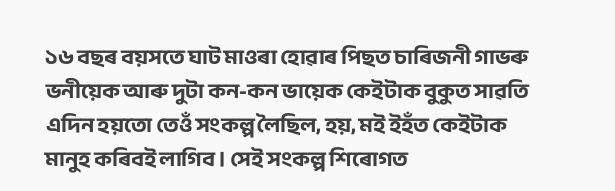১৬ বছৰ বয়সতে ঘাট মাওৰা হোৱাৰ পিছত চাৰিজনী গাভৰু ভনীয়েক আৰু দুটা কন-কন ভায়েক কেইটাক বুকুত সাৱতি এদিন হয়তো তেওঁ সংকল্প লৈছিল, হয়, মই ইহঁত কেইটাক মানুহ কৰিবই লাগিব। সেই সংকল্প শিৰোগত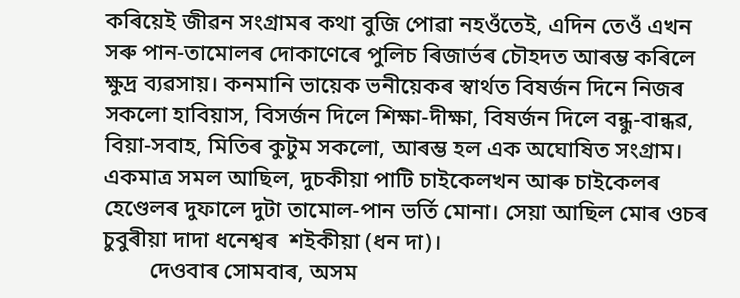কৰিয়েই জীৱন সংগ্ৰামৰ কথা বুজি পোৱা নহওঁতেই, এদিন তেওঁ এখন সৰু পান-তামোলৰ দোকাণেৰে পুলিচ ৰিজাৰ্ভৰ চৌহদত আৰম্ভ কৰিলে ক্ষুদ্ৰ ব্যৱসায়। কনমানি ভায়েক ভনীয়েকৰ স্বাৰ্থত বিষৰ্জন দিনে নিজৰ সকলো হাবিয়াস, বিসৰ্জন দিলে শিক্ষা-দীক্ষা, বিষৰ্জন দিলে বন্ধু-বান্ধৱ, বিয়া-সবাহ, মিতিৰ কুটুম সকলো, আৰম্ভ হল এক অঘোষিত সংগ্ৰাম। একমাত্ৰ সমল আছিল, দুচকীয়া পাটি চাইকেলখন আৰু চাইকেলৰ হেণ্ডেলৰ দুফালে দুটা তামোল-পান ভৰ্তি মোনা। সেয়া আছিল মোৰ ওচৰ চুবুৰীয়া দাদা ধনেশ্বৰ  শইকীয়া (ধন দা)।
        দেওবাৰ সোমবাৰ, অসম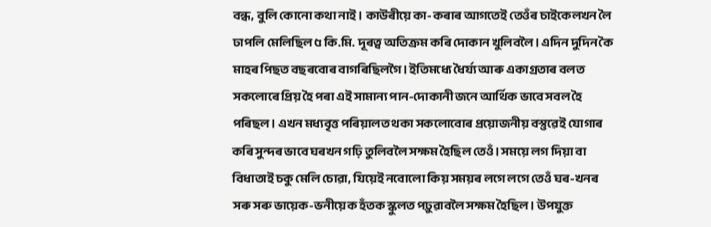বন্ধ, বুলি কোনো কথা নাই। কাউৰীয়ে কা- কৰাৰ আগতেই তেওঁৰ চাইকেলখন লৈ ঢাপলি মেলিছিল ৫ কি.মি. দূৰত্ব অতিক্ৰম কৰি দোকান খুলিবলৈ। এদিন দুদিন কৈ মাহৰ পিছত বছৰবোৰ বাগৰিছিলগৈ। ইতিমধ্যে ধৈৰ্য্য আৰু একাগ্ৰতাৰ বলত সকলোৰে প্ৰিয় হৈ পৰা এই সামান্য পান-দোকানী জনে আৰ্থিক ভাবে সবল হৈ পৰিছল। এখন মধ্যবৃত্ত পৰিয়ালত থকা সকলোবোৰ প্ৰয়োজনীয় বস্তুৱেই যোগাৰ কৰি সুন্দৰ ভাবে ঘৰখন গঢ়ি তুলিবলৈ সক্ষম হৈছিল তেওঁ। সময়ে লগ দিয়া বা বিধাতাই চকু মেলি চোৱা, যিয়েই নবোলো কিয় সময়ৰ লগে লগে তেওঁ ঘৰ-খনৰ সৰু সৰু ভায়েক-ভনীয়েক হঁতক স্কুলত পঢ়ুৱাবলৈ সক্ষম হৈছিল। উপযুক্ত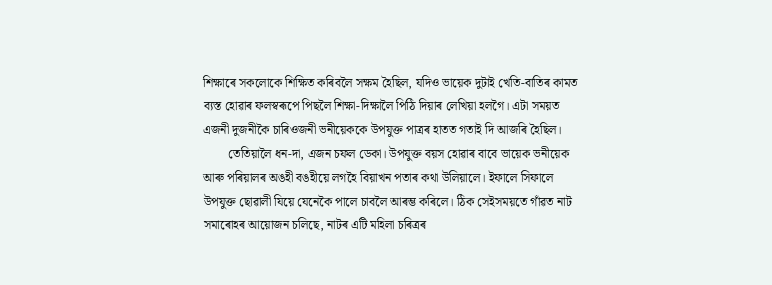শিক্ষাৰে সকলোকে শিক্ষিত কৰিবলৈ সক্ষম হৈছিল, যদিও ভায়েক দুটাই খেতি-বাতিৰ কামত ব্যস্ত হোৱাৰ ফলস্বৰূপে পিছলৈ শিক্ষা-দিক্ষালৈ পিঠি দিয়াৰ লেখিয়া হলগৈ। এটা সময়ত এজনী দুজনীকৈ চাৰিওজনী ভনীয়েককে উপযুক্ত পাত্ৰৰ হাতত গতাই দি আজৰি হৈছিল।
        তেতিয়ালৈ ধন-দা, এজন চফল ডেকা। উপযুক্ত বয়স হোৱাৰ বাবে ভায়েক ভনীয়েক আৰু পৰিয়ালৰ অঙহী বঙহীয়ে লগহৈ বিয়াখন পতাৰ কথা উলিয়ালে। ইফালে সিফালে উপযুক্ত ছোৱালী যিয়ে যেনেকৈ পালে চাবলৈ আৰম্ভ কৰিলে। ঠিক সেইসময়তে গাঁৱত নাট সমাৰোহৰ আয়োজন চলিছে, নাটৰ এটি মহিলা চৰিত্ৰৰ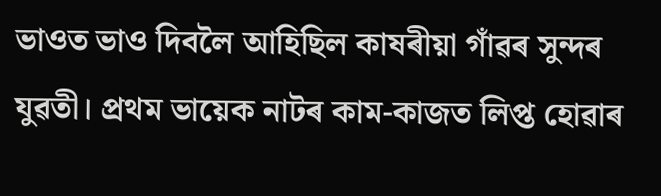ভাওত ভাও দিবলৈ আহিছিল কাষৰীয়া গাঁৱৰ সুন্দৰ যুৱতী। প্ৰথম ভায়েক নাটৰ কাম-কাজত লিপ্ত হোৱাৰ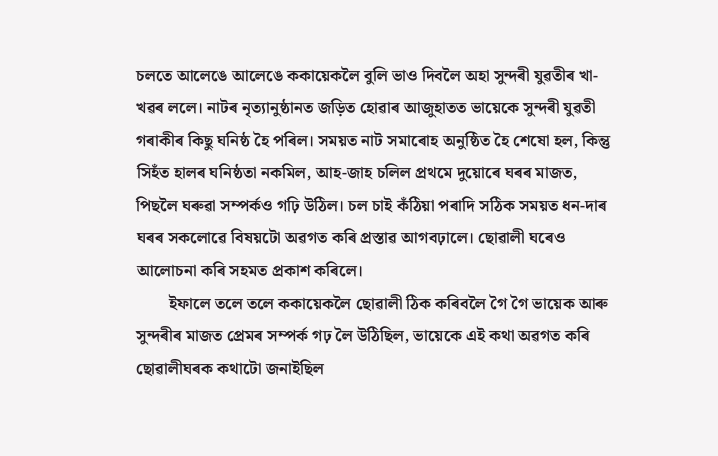চলতে আলেঙে আলেঙে ককায়েকলৈ বুলি ভাও দিবলৈ অহা সুন্দৰী যুৱতীৰ খা-খৱৰ ললে। নাটৰ নৃত্যানুষ্ঠানত জড়িত হোৱাৰ আজুহাতত ভায়েকে সুন্দৰী যুৱতী গৰাকীৰ কিছু ঘনিষ্ঠ হৈ পৰিল। সময়ত নাট সমাৰোহ অনুষ্ঠিত হৈ শেষো হল, কিন্তু সিহঁত হালৰ ঘনিষ্ঠতা নকমিল, আহ-জাহ চলিল প্ৰথমে দুয়োৰে ঘৰৰ মাজত, পিছলৈ ঘৰুৱা সম্পৰ্কও গঢ়ি উঠিল। চল চাই কঁঠিয়া পৰাদি সঠিক সময়ত ধন-দাৰ ঘৰৰ সকলোৱে বিষয়টো অৱগত কৰি প্ৰস্তাৱ আগবঢ়ালে। ছোৱালী ঘৰেও আলোচনা কৰি সহমত প্ৰকাশ কৰিলে।
        ইফালে তলে তলে ককায়েকলৈ ছোৱালী ঠিক কৰিবলৈ গৈ গৈ ভায়েক আৰু সুন্দৰীৰ মাজত প্ৰেমৰ সম্পৰ্ক গঢ় লৈ উঠিছিল, ভায়েকে এই কথা অৱগত কৰি ছোৱালীঘৰক কথাটো জনাইছিল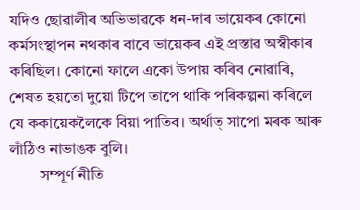যদিও ছোৱালীৰ অভিভাৱকে ধন-দাৰ ভায়েকৰ কোনো কৰ্মসংস্থাপন নথকাৰ বাবে ভায়েকৰ এই প্ৰস্তাৱ অস্বীকাৰ কৰিছিল। কোনো ফালে একো উপায় কৰিব নোৱাৰি, শেষত হয়তো দুয়ো টিপে তাপে থাকি পৰিকল্পনা কৰিলে যে ককায়েকলৈকে বিয়া পাতিব। অৰ্থাত্ সাপো মৰক আৰু লাঁঠিও নাভাঙক বুলি।
        সম্পূৰ্ণ নীতি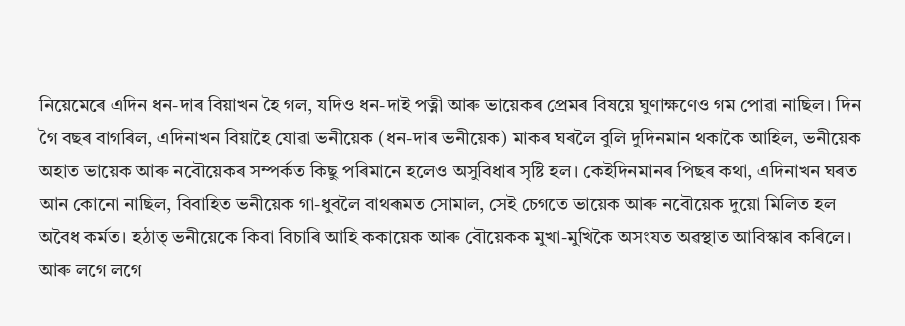নিয়েমেৰে এদিন ধন-দাৰ বিয়াখন হৈ গল, যদিও ধন-দাই পত্নী আৰু ভায়েকৰ প্ৰেমৰ বিষয়ে ঘুণাক্ষণেও গম পোৱা নাছিল। দিন গৈ বছৰ বাগৰিল, এদিনাখন বিয়াহৈ যোৱা ভনীয়েক (ধন-দাৰ ভনীয়েক) মাকৰ ঘৰলৈ বুলি দুদিনমান থকাকৈ আহিল, ভনীয়েক অহাত ভায়েক আৰু নবৌয়েকৰ সম্পৰ্কত কিছু পৰিমানে হলেও অসুবিধাৰ সৃষ্টি হল। কেইদিনমানৰ পিছৰ কথা, এদিনাখন ঘৰত আন কোনো নাছিল, বিবাহিত ভনীয়েক গা-ধুবলৈ বাথৰূমত সোমাল, সেই চেগতে ভায়েক আৰু নবৌয়েক দুয়ো মিলিত হল অবৈধ কৰ্মত। হঠাত্ ভনীয়েকে কিবা বিচাৰি আহি ককায়েক আৰু বৌয়েকক মুখা-মুখিকৈ অসংযত অৱস্থাত আবিস্কাৰ কৰিলে। আৰু লগে লগে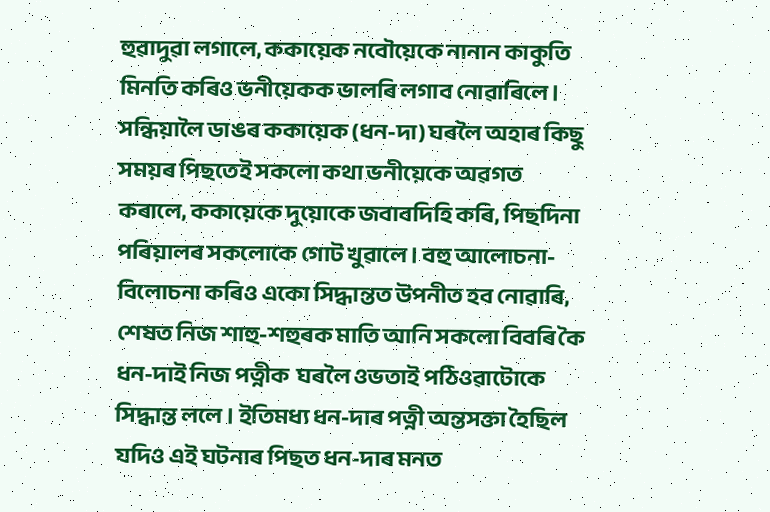হুৱাদুৱা লগালে, ককায়েক নবৌয়েকে নানান কাকুতি মিনতি কৰিও ভনীয়েকক ভালৰি লগাব নোৱাৰিলে। সন্ধিয়ালৈ ডাঙৰ ককায়েক (ধন-দা) ঘৰলৈ অহাৰ কিছু সময়ৰ পিছতেই সকলো কথা ভনীয়েকে অৱগত কৰালে, ককায়েকে দুয়োকে জবাবদিহি কৰি, পিছদিনা পৰিয়ালৰ সকলোকে গোট খুৱালে। বহু আলোচনা-বিলোচনা কৰিও একো সিদ্ধান্তত উপনীত হব নোৱাৰি, শেষত নিজ শাহু-শহুৰক মাতি আনি সকলো বিবৰি কৈ ধন-দাই নিজ পত্নীক  ঘৰলৈ ওভতাই পঠিওৱাটোকে সিদ্ধান্ত ললে । ইতিমধ্য ধন-দাৰ পত্নী অন্তসক্তা হৈছিল যদিও এই ঘটনাৰ পিছত ধন-দাৰ মনত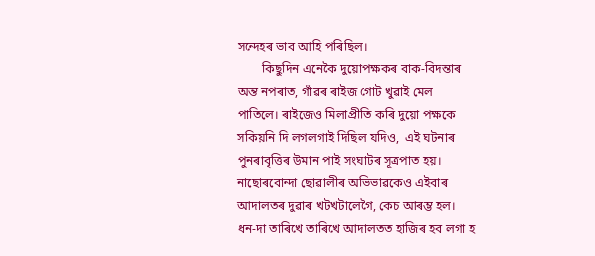সন্দেহৰ ভাব আহি পৰিছিল।
        কিছুদিন এনেকৈ দুয়োপক্ষকৰ বাক-বিদন্তাৰ অন্ত নপৰাত, গাঁৱৰ ৰাইজ গোট খুৱাই মেল পাতিলে। ৰাইজেও মিলাপ্ৰীতি কৰি দুয়ো পক্ষকে সকিয়নি দি লগলগাই দিছিল যদিও,  এই ঘটনাৰ পুনৰাবৃত্তিৰ উমান পাই সংঘাটৰ সূত্ৰপাত হয়। নাছোৰবোন্দা ছোৱালীৰ অভিভাৱকেও এইবাৰ আদালতৰ দুৱাৰ খটখটালেগৈ, কেচ আৰম্ভ হল। ধন-দা তাৰিখে তাৰিখে আদালতত হাজিৰ হব লগা হ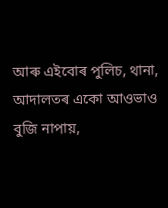আৰু এইবোৰ পুলিচ, থানা, আদালতৰ একো আওভাও বুজি নাপায়,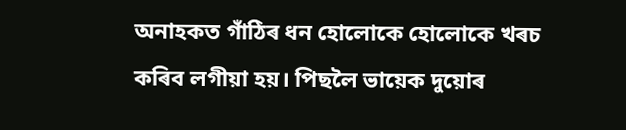অনাহকত গাঁঠিৰ ধন হোলোকে হোলোকে খৰচ কৰিব লগীয়া হয়। পিছলৈ ভায়েক দুয়োৰ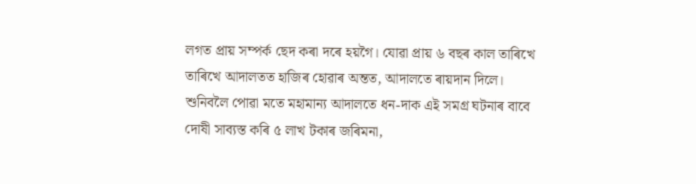লগত প্ৰায় সম্পৰ্ক ছেদ কৰা দৰে হয়গৈ। যোৱা প্ৰায় ৬ বছৰ কাল তাৰিখে তাৰিখে আদালতত হাজিৰ হোৱাৰ অন্তত, আদালতে ৰায়দান দিলে। শুনিবলৈ পোৱা মতে মহামান্য আদালতে ধন-দাক এই সমগ্ৰ ঘটনাৰ বাবে দোষী সাব্যস্ত কৰি ৫ লাখ টকাৰ জৰিমনা,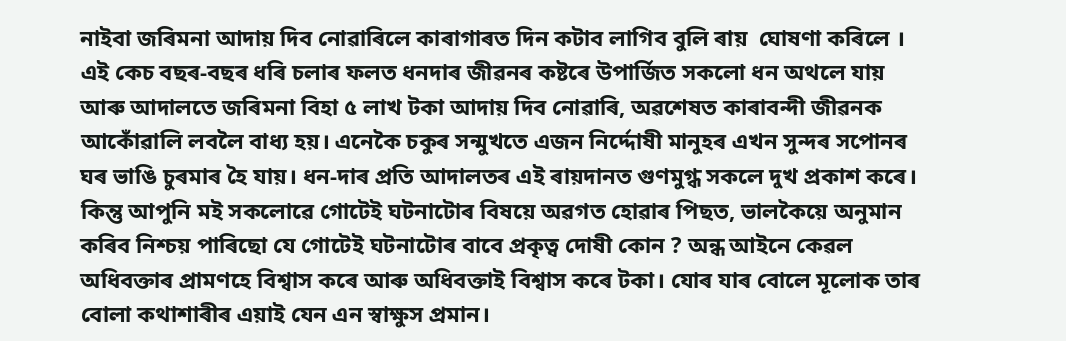নাইবা জৰিমনা আদায় দিব নোৱাৰিলে কাৰাগাৰত দিন কটাব লাগিব বুলি ৰায়  ঘোষণা কৰিলে । এই কেচ বছৰ-বছৰ ধৰি চলাৰ ফলত ধনদাৰ জীৱনৰ কষ্টৰে উপাৰ্জিত সকলো ধন অথলে যায় আৰু আদালতে জৰিমনা বিহা ৫ লাখ টকা আদায় দিব নোৱাৰি, অৱশেষত কাৰাবন্দী জীৱনক আকোঁৱালি লবলৈ বাধ্য হয়। এনেকৈ চকুৰ সন্মুখতে এজন নিৰ্দ্দোষী মানুহৰ এখন সুন্দৰ সপোনৰ ঘৰ ভাঙি চুৰমাৰ হৈ যায়। ধন-দাৰ প্ৰতি আদালতৰ এই ৰায়দানত গুণমুগ্ধ সকলে দুখ প্ৰকাশ কৰে। কিন্তু আপুনি মই সকলোৱে গোটেই ঘটনাটোৰ বিষয়ে অৱগত হোৱাৰ পিছত, ভালকৈয়ে অনুমান কৰিব নিশ্চয় পাৰিছো যে গোটেই ঘটনাটোৰ বাবে প্ৰকৃত্ব দোষী কোন ? অন্ধ আইনে কেৱল অধিবক্তাৰ প্ৰামণহে বিশ্বাস কৰে আৰু অধিবক্তাই বিশ্বাস কৰে টকা। যোৰ যাৰ বোলে মূলোক তাৰ বোলা কথাশাৰীৰ এয়াই যেন এন স্বাক্ষুস প্ৰমান।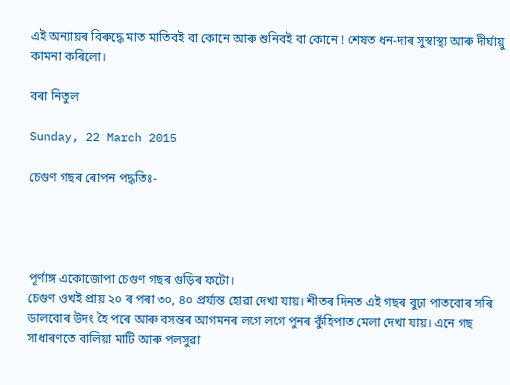এই অন্যায়ৰ বিৰুদ্ধে মাত মাতিবই বা কোনে আৰু শুনিবই বা কোনে ! শেষত ধন-দাৰ সুস্বাস্থ্য আৰু দীৰ্ঘায়ু কামনা কৰিলো।

বৰা নিতুল

Sunday, 22 March 2015

চেগুণ গছৰ ৰোপন পদ্ধতিঃ-




পূৰ্ণাঙ্গ একোজোপা চেগুণ গছৰ গুড়িৰ ফটো।
চেগুণ ওখই প্ৰায় ২০ ৰ পৰা ৩০, ৪০ প্ৰৰ্য্যন্ত হোৱা দেখা যায়। শীতৰ দিনত এই গছৰ বুঢ়া পাতবোৰ সৰি ডালবোৰ উদং হৈ পৰে আৰু বসন্তৰ আগমনৰ লগে লগে পুনৰ কুঁহিপাত মেলা দেখা যায়। এনে গছ সাধাৰণতে বালিয়া মাটি আৰু পলসুৱা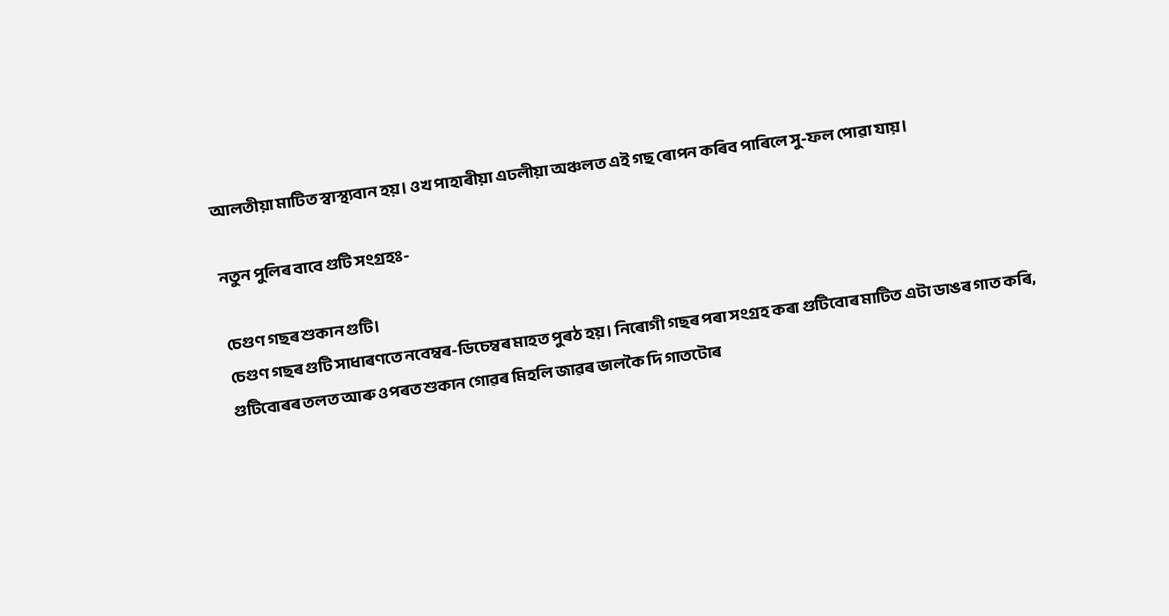আলতীয়া মাটিত স্বাস্থ্যবান হয়। ওখ পাহাৰীয়া এঢলীয়া অঞ্চলত এই গছ ৰোপন কৰিব পাৰিলে সু-ফল পোৱা যায়।

নতুন পুলিৰ বাবে গুটি সংগ্ৰহঃ-

চেগুণ গছৰ শুকান গুটি।
চেগুণ গছৰ গুটি সাধাৰণতে নবেম্বৰ-ডিচেম্বৰ মাহত পুৰঠ হয়। নিৰোগী গছৰ পৰা সংগ্ৰহ কৰা গুটিবোৰ মাটিত এটা ডাঙৰ গাত কৰি, গুটিবোৰৰ তলত আৰু ওপৰত শুকান গোৱৰ মিহলি জাৱৰ ভালকৈ দি গাতটোৰ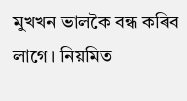মুখখন ভালকৈ বন্ধ কৰিব লাগে। নিয়মিত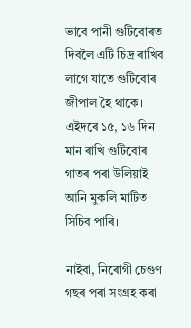ভাবে পানী গুটিবোৰত দিবলৈ এটি চিদ্ৰ ৰাখিব লাগে যাতে গুটিবোৰ জীপাল হৈ থাকে। এইদৰে ১৫, ১৬ দিন মান ৰাখি গুটিবোৰ গাতৰ পৰা উলিয়াই আনি মুকলি মাটিত সিচিব পাৰি।

নাইবা, নিৰোগী চেগুণ গছৰ পৰা সংগ্ৰহ কৰা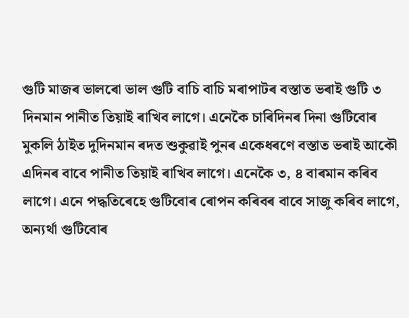গুটি মাজৰ ভালৰো ভাল গুটি বাচি বাচি মৰাপাটৰ বস্তাত ভৰাই গুটি ৩ দিনমান পানীত তিয়াই ৰাখিব লাগে। এনেকৈ চাৰিদিনৰ দিনা গুটিবোৰ মুকলি ঠাইত দুদিনমান ৰদত শুকুৱাই পুনৰ একেধৰণে বস্তাত ভৰাই আকৌ এদিনৰ বাবে পানীত তিয়াই ৰাখিব লাগে। এনেকৈ ৩, ৪ বাৰমান কৰিব লাগে। এনে পদ্ধতিৰেহে গুটিবোৰ ৰোপন কৰিবৰ বাবে সাজু কৰিব লাগে, অন্যৰ্থা গুটিবোৰ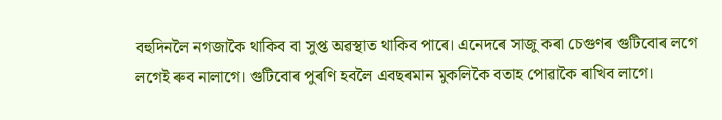বহুদিনলৈ নগজাকৈ থাকিব বা সুপ্ত অৱস্থাত থাকিব পাৰে। এনেদৰে সাজু কৰা চেগুণৰ গুটিবোৰ লগে লগেই ৰুব নালাগে। গুটিবোৰ পুৰণি হবলৈ এবছৰমান মুকলিকৈ বতাহ পোৱাকৈ ৰাখিব লাগে।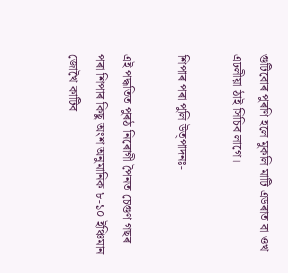গুটিবোৰ পুৰণি হলে মুকলি মাটি এডৰাত বা ওখ এঢলীয়া ঠাই সিচিব লাগে।

শিপাৰ পৰা পুলি উত্পাদনঃ-

এই পদ্ধতিত পুৰঠ নিৰোগী পৈনত চেগুণ গছৰ পৰা শিপাৰ কিছু অংশ অনুমানিক ৮-১০ ইঞ্চিমান জোখৈ কাটিব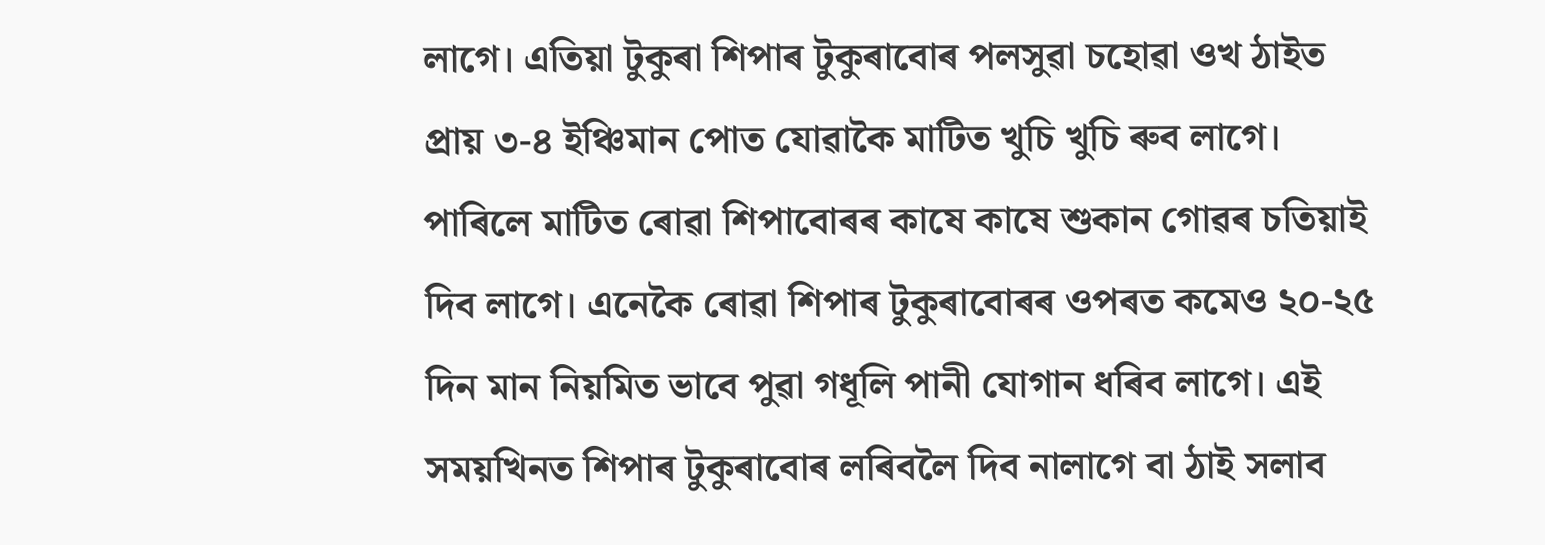লাগে। এতিয়া টুকুৰা শিপাৰ টুকুৰাবোৰ পলসুৱা চহোৱা ওখ ঠাইত প্ৰায় ৩-৪ ইঞ্চিমান পোত যোৱাকৈ মাটিত খুচি খুচি ৰুব লাগে। পাৰিলে মাটিত ৰোৱা শিপাবোৰৰ কাষে কাষে শুকান গোৱৰ চতিয়াই দিব লাগে। এনেকৈ ৰোৱা শিপাৰ টুকুৰাবোৰৰ ওপৰত কমেও ২০-২৫ দিন মান নিয়মিত ভাবে পুৱা গধূলি পানী যোগান ধৰিব লাগে। এই সময়খিনত শিপাৰ টুকুৰাবোৰ লৰিবলৈ দিব নালাগে বা ঠাই সলাব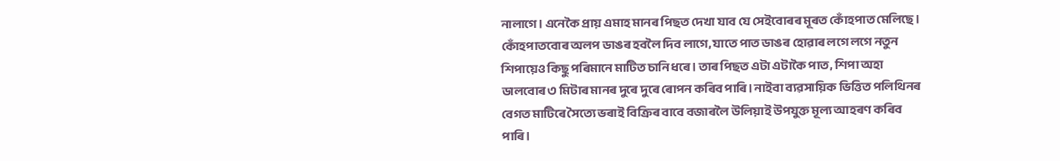নালাগে। এনেকৈ প্ৰায় এমাহ মানৰ পিছত দেখা যাব যে সেইবোৰৰ মূৰত কোঁহপাত মেলিছে। কোঁহপাতবোৰ অলপ ডাঙৰ হবলৈ দিব লাগে, যাতে পাত ডাঙৰ হোৱাৰ লগে লগে নতুন শিপায়েও কিছু পৰিমানে মাটিত চানি ধৰে। তাৰ পিছত এটা এটাকৈ পাত, শিপা অহা ডালবোৰ ৩ মিটাৰ মানৰ দুৰে দুৰে ৰোপন কৰিব পাৰি। নাইবা ব্যৱসায়িক ভিত্তিত পলিথিনৰ বেগত মাটিৰে সৈত্যে ভৰাই বিক্ৰিৰ বাবে বজাৰলৈ উলিয়াই উপযুক্ত মূল্য আহৰণ কৰিব পাৰি।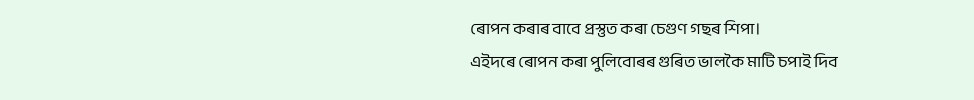ৰোপন কৰাৰ বাবে প্ৰস্তুত কৰা চেগুণ গছৰ শিপা।
এইদৰে ৰোপন কৰা পুলিবোৰৰ গুৰিত ভালকৈ মাটি চপাই দিব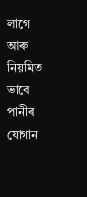লাগে আৰু নিয়মিত ভাবে পানীৰ যোগান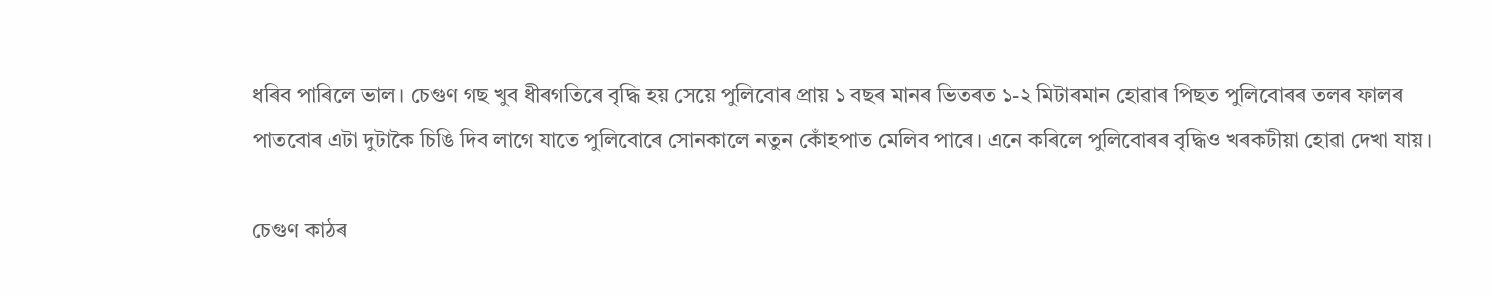ধৰিব পাৰিলে ভাল। চেগুণ গছ খুব ধীৰগতিৰে বৃদ্ধি হয় সেয়ে পুলিবোৰ প্ৰায় ১ বছৰ মানৰ ভিতৰত ১-২ মিটাৰমান হোৱাৰ পিছত পুলিবোৰৰ তলৰ ফালৰ পাতবোৰ এটা দুটাকৈ চিঙি দিব লাগে যাতে পুলিবোৰে সোনকালে নতুন কোঁহপাত মেলিব পাৰে। এনে কৰিলে পুলিবোৰৰ বৃদ্ধিও খৰকটীয়া হোৱা দেখা যায়।

চেগুণ কাঠৰ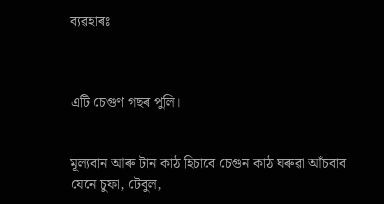ব্যৱহাৰঃ



এটি চেগুণ গছৰ পুলি।


মূল্যবান আৰু টান কাঠ হিচাবে চেগুন কাঠ ঘৰুৱা আঁচবাব যেনে চুফা, টেবুল,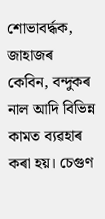শোভাবৰ্দ্ধক, জাহাজৰ কেবিন, বন্দুকৰ নাল আদি বিভিন্ন কামত ব্যৱহাৰ কৰা হয়। চেগুণ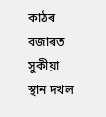কাঠৰ বজাৰত সুকীয়া স্থান দখল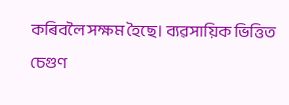কৰিবলৈ সক্ষম হৈছে। ব্যৱসায়িক ভিত্তিত চেগুণ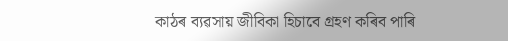কাঠৰ ব্যৱসায় জীবিকা হিচাবে গ্ৰহণ কৰিব পাৰি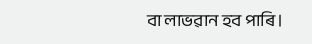বা লাভৱান হব পাৰি।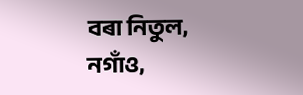বৰা নিতুল,
নগাঁও,